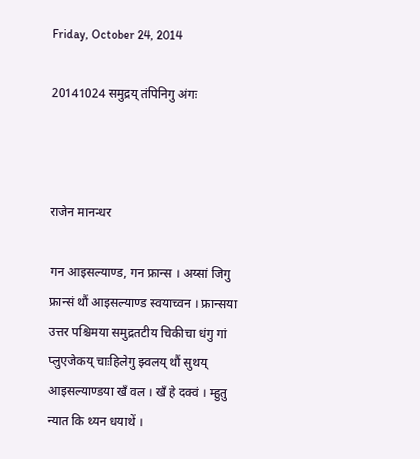Friday, October 24, 2014

20141024 समुद्रय् तंपिनिगु अंगः



राजेन मानन्धर

गन आइसल्याण्ड, गन फ्रान्स । अय्सां जिगु फ्रान्सं थौं आइसल्याण्ड स्वयाच्वन । फ्रान्सया उत्तर पश्चिमया समुद्रतटीय चिकीचा धंगु गां प्लुएजेकय् चाःहिलेगु झ्वलय् थौं सुथय् आइसल्याण्डया खँ वल । खँ हे दक्वं । म्हुतु न्यात कि थ्यन धयाथें ।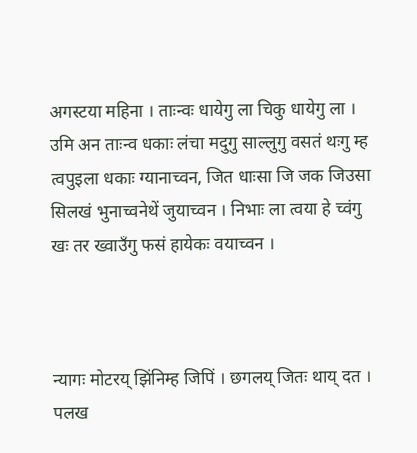अगस्टया महिना । ताःन्वः धायेगु ला चिकु धायेगु ला । उमि अन ताःन्व धकाः लंचा मदुगु साल्लुगु वसतं थःगु म्ह त्वपुइला धकाः ग्यानाच्वन, जित धाःसा जि जक जिउसा सिलखं भुनाच्वनेथें जुयाच्वन । निभाः ला त्वया हे च्वंगु खः तर ख्वाउँगु फसं हायेकः वयाच्वन ।



न्यागः मोटरय् झिंनिम्ह जिपिं । छगलय् जितः थाय् दत । पलख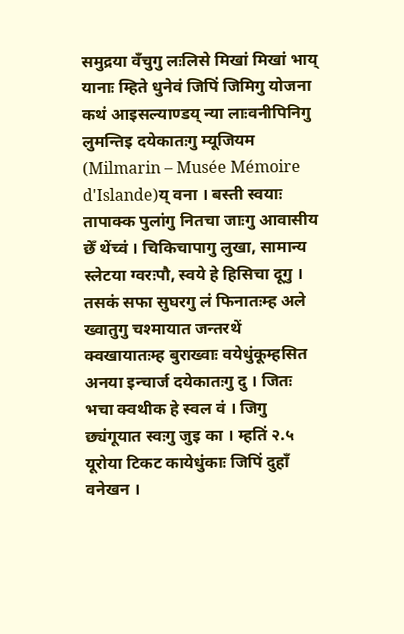समुद्रया वँचुगु लःलिसे मिखां मिखां भाय् यानाः म्हिते धुनेवं जिपिं जिमिगु योजना कथं आइसल्याण्डय् न्या लाःवनीपिनिगु लुमन्तिइ दयेकातःगु म्यूजियम (Milmarin – Musée Mémoire d'Islande)य् वना । बस्ती स्वयाः तापाक्क पुलांगु नितचा जाःगु आवासीय छेँ थेंच्वं । चिकिचापागु लुखा, सामान्य स्लेटया ग्वरःपौ, स्वये हे हिसिचा दूगु । तसकं सफा सुघरगु लं फिनातःम्ह अले ख्वातुगु चश्मायात जन्तरथें क्वखायातःम्ह बुराख्वाः वयेधुंकूम्हसित अनया इन्चार्ज दयेकातःगु दु । जितः भचा क्वथीक हे स्वल वं । जिगु छ्यंगूयात स्वःगु जुइ का । म्हतिं २.५ यूरोया टिकट कायेधुंकाः जिपिं दुहाँ वनेखन ।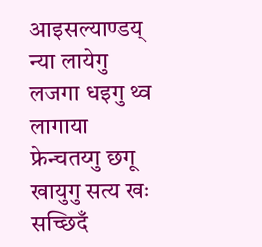आइसल्याण्डय् न्या लायेगु लजगा धइगु थ्व लागाया फ्रेन्चतय्गु छगू खायुगु सत्य खः सच्छिदँ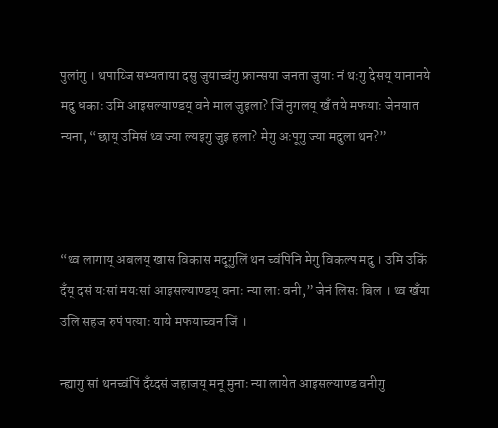पुलांगु । थपाय्जि सभ्यताया दसु जुयाच्वंगु फ्रान्सया जनता जुयाः नं थःगु देसय् यानानये मदु धकाः उमि आइसल्याण्डय् वने माल जुइला? जिं नुगलय् खँ तये मफयाः जेनयात न्यना, “छाय् उमिसं थ्व ज्या ल्यइगु जुइ हला? मेगु अःपूगु ज्या मदुला थन?”



“थ्व लागाय् अबलय् खास विकास मदूगुलिं थन च्वंपिनि मेगु विकल्प मदु । उमि उकिं दँय् दसं यःसां मयःसां आइसल्याण्डय् वनाः न्या लाः वनी,” जेनं लिसः बिल । थ्व खँया उलि सहज रुपं पत्याः याये मफयाच्वन जिं ।

न्ह्यागु सां थनच्वंपिं दँय्दसं जहाजय् मनू मुनाः न्या लायेत आइसल्याण्ड वनीगु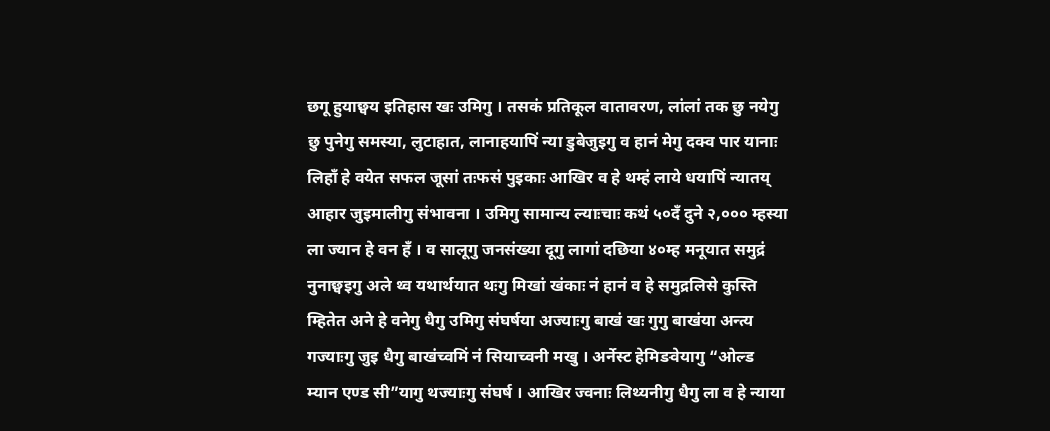छगू हुयाछ्वय इतिहास खः उमिगु । तसकं प्रतिकूल वातावरण, लांलां तक छु नयेगु छु पुनेगु समस्या, लुटाहात, लानाहयापिं न्या डुबेजुइगु व हानं मेगु दक्व पार यानाः लिहाँ हे वयेत सफल जूसां तःफसं पुइकाः आखिर व हे थम्हं लाये धयापिं न्यातय् आहार जुइमालीगु संभावना । उमिगु सामान्य ल्याःचाः कथं ५०दँ दुने २,००० म्हस्या ला ज्यान हे वन हँ । व सालूगु जनसंख्या दूगु लागां दछिया ४०म्ह मनूयात समुद्रं नुनाछ्वइगु अले थ्व यथार्थयात थःगु मिखां खंकाः नं हानं व हे समुद्रलिसे कुस्ति म्हितेत अने हे वनेगु धैगु उमिगु संघर्षया अज्याःगु बाखं खः गुगु बाखंया अन्त्य गज्याःगु जुइ धैगु बाखंच्वमिं नं सियाच्वनी मखु । अर्नेस्ट हेमिङवेयागु “ओल्ड म्यान एण्ड सी”यागु थज्याःगु संघर्ष । आखिर ज्वनाः लिथ्यनीगु धैगु ला व हे न्याया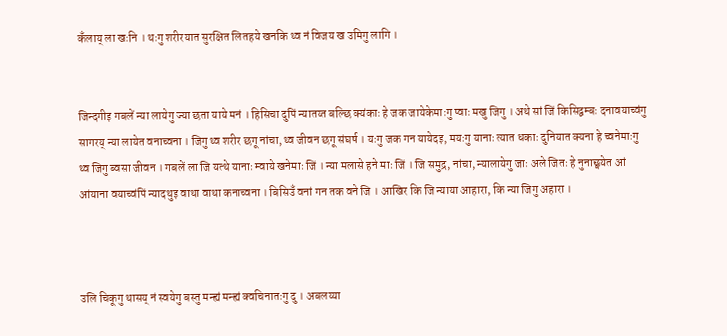कँलाय् ला खःनि । थःगु शरीरयात सुरक्षित लितहये खनकि थ्व नं विजय ख उमिगु लागि ।


जिन्दगीइ गबलें न्या लायेगु ज्या छता याये मनं । हिसिचा दुपिं न्यातय्त बल्छि क्यंकाः हे जक जायेकेमाःगु प्वाः मखु जिगु । अथे सां जिं किसिद्वम्बः दनावयाच्वंगु सागरय् न्या लायेत वनाच्वना । जिगु थ्व शरीर छगू नांचा, थ्व जीवन छगू संघर्ष । यःगु जक गन यायेदइ, मयःगु यानाः त्यात धकाः दुनियात क्यना हे च्वनेमाःगु थ्व जिगु ब्वसा जीवन । गबलें ला जि यत्थे यानाः म्वाये खनेमाः जिं । न्या मलासे हने माः जिं । जि समुद्र, नांचा, न्यालायेगु जाः अले जितः हे नुनाछ्वयेत आं आंयाना वयाच्वंपिं न्यादथुइ वाथा वाथा कनाच्वना । बिसिउँ वनां गन तक वने जि । आखिर कि जि न्याया आहारा, कि न्या जिगु अहारा ।



उलि चिकूगु थासय् नं स्वयेगु बस्तु मन्ह्यं मन्ह्यं क्वचिनातःगु दु । अबलय्या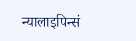न्यालाइपिन्सं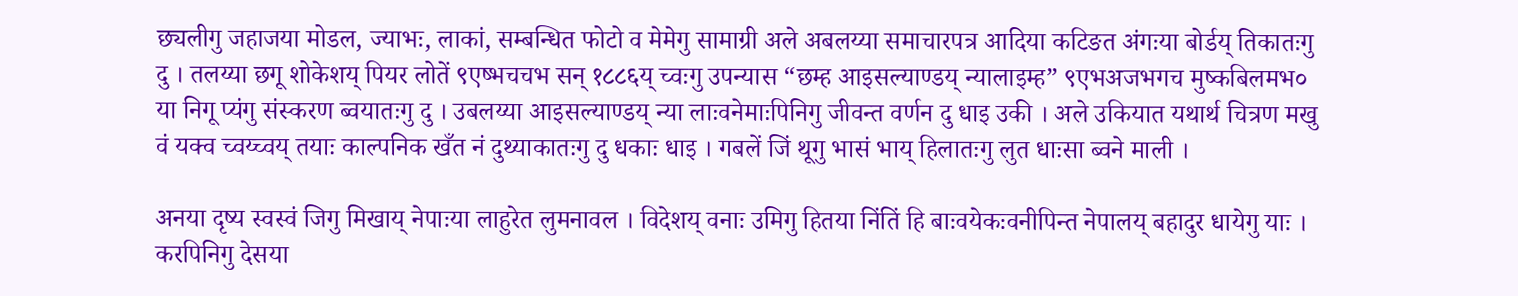छ्यलीगु जहाजया मोडल, ज्याभः, लाकां, सम्बन्धित फोटो व मेमेगु सामाग्री अले अबलय्या समाचारपत्र आदिया कटिङत अंगःया बोर्डय् तिकातःगु दु । तलय्या छगू शोकेशय् पियर लोतें ९एष्भचचभ सन् १८८६य् च्वःगु उपन्यास “छम्ह आइसल्याण्डय् न्यालाइम्ह” ९एभअजभगच मुष्कबिलमभ० या निगू प्यंगु संस्करण ब्वयातःगु दु । उबलय्या आइसल्याण्डय् न्या लाःवनेमाःपिनिगु जीवन्त वर्णन दु धाइ उकी । अले उकियात यथार्थ चित्रण मखु वं यक्व च्वय्च्वय् तयाः काल्पनिक खँत नं दुथ्याकातःगु दु धकाः धाइ । गबलें जिं थूगु भासं भाय् हिलातःगु लुत धाःसा ब्वने माली ।

अनया दृष्य स्वस्वं जिगु मिखाय् नेपाःया लाहुरेत लुमनावल । विदेशय् वनाः उमिगु हितया निंतिं हि बाःवयेकःवनीपिन्त नेपालय् बहादुर धायेगु याः । करपिनिगु देसया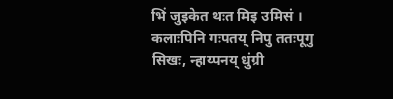भिं जुइकेत थःत मिइ उमिसं । कलाःपिनि गःपतय् निपु ततःपूगु सिखः, न्हाय्पनय् धुंग्री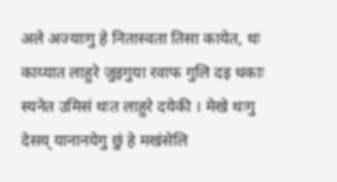अले अज्याःगु हे नितास्वता तिसा कायेत, थः काय्यात लाहुरे जुइगुया रवाफ गुलि दइ धकाः स्यनेत उमिसं थःत लाहुरे दयेकी । मेखे थःगु देसय् यानानयेगु छुं हे मखंसेलि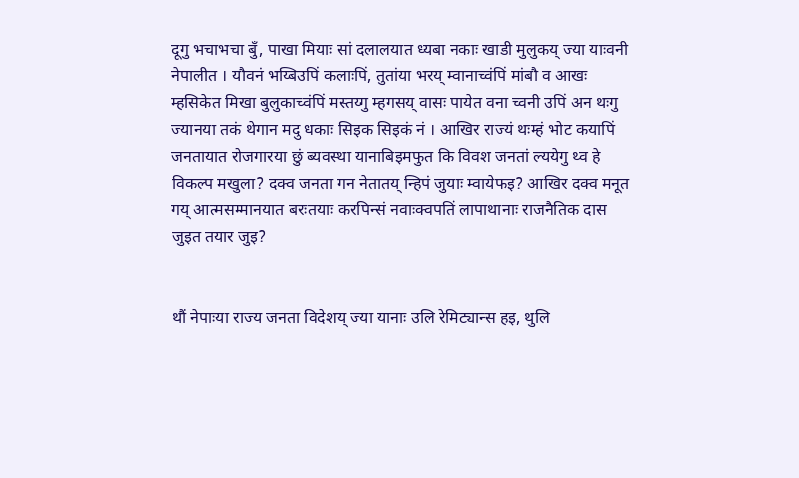दूगु भचाभचा बुँ, पाखा मियाः सां दलालयात ध्यबा नकाः खाडी मुलुकय् ज्या याःवनी नेपालीत । यौवनं भय्बिउपिं कलाःपिं, तुतांया भरय् म्वानाच्वंपिं मांबौ व आखः म्हसिकेत मिखा बुलुकाच्वंपिं मस्तय्गु म्हगसय् वासः पायेत वना च्वनी उपिं अन थःगु ज्यानया तकं थेगान मदु धकाः सिइक सिइकं नं । आखिर राज्यं थःम्हं भोट कयापिं जनतायात रोजगारया छुं ब्यवस्था यानाबिइमफुत कि विवश जनतां ल्ययेगु थ्व हे विकल्प मखुला? दक्व जनता गन नेतातय् न्हिपं जुयाः म्वायेफइ? आखिर दक्व मनूत गय् आत्मसम्मानयात बरःतयाः करपिन्सं नवाःक्वपतिं लापाथानाः राजनैतिक दास जुइत तयार जुइ?


थौं नेपाःया राज्य जनता विदेशय् ज्या यानाः उलि रेमिट्यान्स हइ, थुलि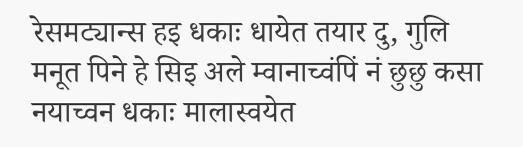रेसमट्यान्स हइ धकाः धायेत तयार दु, गुलि मनूत पिने हे सिइ अले म्वानाच्वंपिं नं छुछु कसा नयाच्वन धकाः मालास्वयेत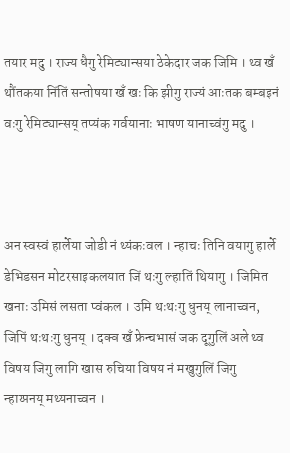तयार मदु । राज्य धैगु रेमिट्यान्सया ठेकेदार जक जिमि । थ्व खँ थौंतकया निंतिं सन्तोषया खँ खः कि झीगु राज्यं आःतक बम्बइनं वःगु रेमिट्यान्सय् तप्यंक गर्वयानाः भाषण यानाच्वंगु मदु ।



अन स्वस्वं हार्लेया जोडी नं थ्यंकःवल । न्हाचः तिनि वयागु हार्ले डेभिडसन मोटरसाइकलयात जिं थःगु ल्हातिं थियागु । जिमित खनाः उमिसं लसता प्वंकल । उमि थःथःगु धुनय् लानाच्वन, जिपिं थःथःगु धुनय् । दक्व खँ फ्रेन्चभासं जक दूगुलिं अले थ्व विषय जिगु लागि खास रुचिया विषय नं मखुगुलिं जिगु न्हाय्पनय् मथ्यनाच्वन ।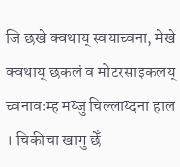जि छखे क्वथाय् स्वयाच्वना, मेखे क्वथाय् छकलं व मोटरसाइकलय् च्वनावःम्ह मय्जु चिल्लाय्दना हाल । चिकीचा खागु छेँ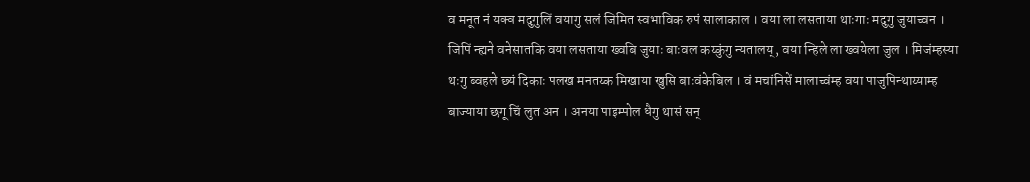व मनूत नं यक्व मदुगुलिं वयागु सलं जिमित स्वभाविक रुपं सालाकाल । वया ला लसताया थाःगाः मदुगु जुयाच्वन । जिपिं न्ह्यने वनेसातकि वया लसताया ख्वबि जुयाः बाःवल कय्कुंगु न्यतालय्, वया न्हिले ला ख्वयेला जुल । मिजंम्हस्या थःगु ब्वहले छ्यं दिकाः पलख मनतय्क मिखाया खुसि बाःवंकेबिल । वं मचांनिसें मालाच्वंम्ह वया पाजुपिन्थाय्याम्ह बाज्याया छगू चिं लुत अन । अनया पाइम्पोल धैगु थासं सन्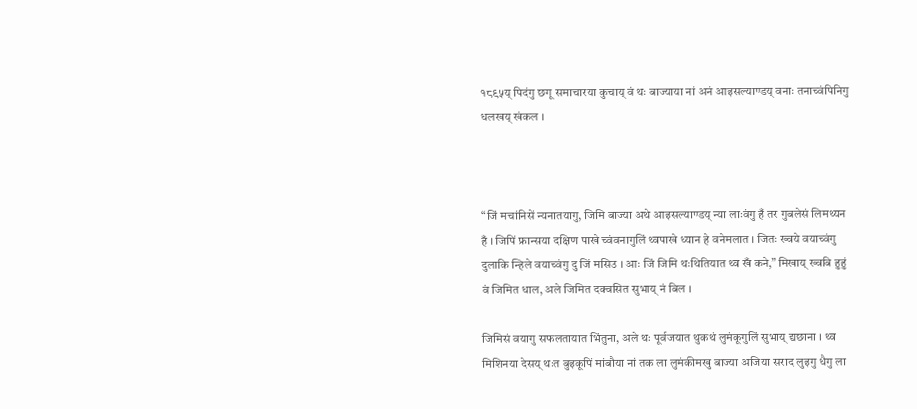१८९५य् पिदंगु छगू समाचारया कुचाय् वं थः बाज्याया नां अनं आइसल्याण्डय् वनाः तनाच्वंपिनिगु धलखय् खंकल ।



“जिं मचांनिसें न्यनातयागु, जिमि बाज्या अथे आइसल्याण्डय् न्या लाःवंगु हँ तर गुबलेसं लिमथ्यन हँ । जिपिं फ्रान्सया दक्षिण पाखे च्वंवनागुलिं थ्वपाखे ध्यान हे वनेमलात । जितः ख्वये वयाच्वंगु दुलाकि न्हिले वयाच्वंगु दु जिं मसिउ । आः जिं जिमि थःथितियात थ्व खँ कने,” मिखाय् ख्वबि हुहुं वं जिमित धाल, अले जिमित दक्वसित सुभाय् नं बिल ।

जिमिसं वयागु सफलतायात भिंतुना, अले थः पूर्वजयात थुकथं लुमंकूगुलिं सुभाय् द्यछाना । थ्व मिशिनया देसय् थःत बुइकूपिं मांबौया नां तक ला लुमंकीमखु बाज्या अजिया सराद लुइगु धैगु ला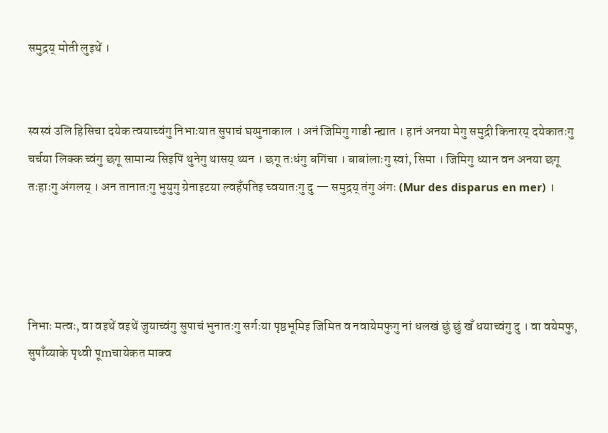समुद्रय् मोती लुइथें ।


स्वस्वं उलि हिसिचा दयेक त्वयाच्वंगु निभाःयात सुपाचं घय्पुनाकाल । अनं जिमिगु गाडी न्ह्यात । हानं अनया मेगु समुद्री किनारय् दयेकातःगु चर्चया लिक्क च्वंगु छगू सामान्य सिइपिं थुनेगु थासय् थ्यन । छगू तःधंगु बगिंचा । बाबांलाःगु स्वां, सिमा । जिमिगु ध्यान वन अनया छगू तःहाःगु अंगलय् । अन तानातःगु भुयुगु ग्रेनाइटया ल्वहँपतिइ च्वयातःगु दु — समुद्रय् तंगु अंगः (Mur des disparus en mer) ।




निभाः मत्वः, वा वइथें वइथें जुयाच्वंगु सुपाचं भुनातःगु सर्गःया पृष्ठभूमिइ जिमित व नवायेमफुगु नां धलखं छुं छुं खँ धयाच्वंगु दु । वा वयेमफु, सुपाँय्याके पृथ्वी पूmचायेकत माक्व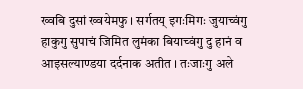ख्वबि दुसां ख्वयेमफु । सर्गतय् इगःमिगः जुयाच्वंगु हाकुगु सुपाचं जिमित लुमंका बियाच्वंगु दु हानं व आइसल्याण्डया दर्दनाक अतीत । तःजाःगु अले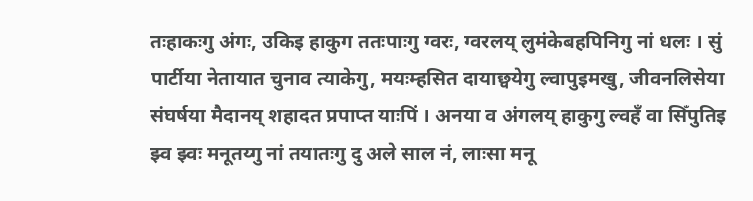तःहाकःगु अंगः, उकिइ हाकुग ततःपाःगु ग्वरः, ग्वरलय् लुमंकेबहपिनिगु नां धलः । सुं पार्टीया नेतायात चुनाव त्याकेगु, मयःम्हसित दायाछ्वयेगु ल्वापुइमखु, जीवनलिसेया संघर्षया मैदानय् शहादत प्रपाप्त याःपिं । अनया व अंगलय् हाकुगु ल्वहँ वा सिँपुतिइ झ्व झ्वः मनूतय्गु नां तयातःगु दु अले साल नं, लाःसा मनू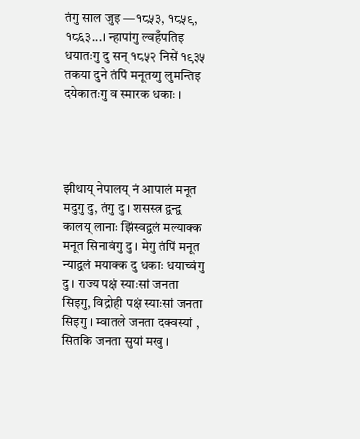तंगु साल जुइ —१८५३, १८५९, १८६३...। न्हापांगु ल्वहँपतिइ धयातःगु दु सन् १८५२ निसें १९३५ तकया दुने तंपिं मनूतय्गु लुमन्तिइ दयेकातःगु व स्मारक धकाः ।




झीथाय् नेपालय् नं आपालं मनूत मदुगु दु, तंगु दु । शसस्त्र द्वन्द्व कालय् लानाः झिंस्वद्वलं मल्याक्क मनूत सिनावंगु दु । मेगु तंपिं मनूत न्याद्वलं मयाक्क दु धकाः धयाच्वंगु दु । राज्य पक्षं स्याःसां जनता सिइगु, विद्रोही पक्षं स्याःसां जनता सिइगु । म्वातले जनता दक्वस्यां , सितकि जनता सुयां मखु ।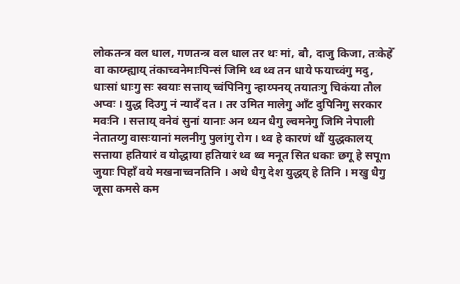लोकतन्त्र वल धाल, गणतन्त्र वल धाल तर थः मां, बौ, दाजु किजा, तःकेहेँ वा काय्म्ह्याय् तंकाच्वनेमाःपिन्सं जिमि थ्व थ्व तन धाये फयाच्वंगु मदु, धाःसां धाःगु सः स्वयाः सत्ताय् च्वंपिनिगु न्हाय्पनय् तयातःगु चिकंया तौल अप्वः । युद्ध दिउगु नं न्यादँ दत । तर उमित मालेगु आँट दुपिनिगु सरकार मवःनि । सत्ताय् वनेवं सुनां यानाः अन थ्यन धैगु ल्वमनेगु जिमि नेपाली नेतातय्गु वासःयानां मलनीगु पुलांगु रोग । थ्व हे कारणं थौं युद्धकालय् सत्ताया हतियारं व योद्धाया हतियारं थ्व थ्व मनूत सित धकाः छगू हे सपूm जुयाः पिहाँ वये मखनाच्वनतिनि । अथे धैगु देश युद्धय् हे तिनि । मखु धैगु जूसा कमसे कम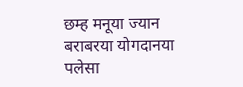छम्ह मनूया ज्यान बराबरया योगदानया पलेसा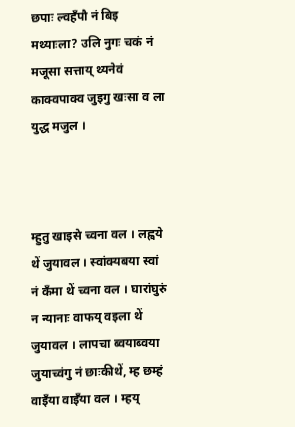छपाः ल्वहँपौ नं बिइ मथ्याःला? उलि नुगः चकं नं मजूसा सत्ताय् थ्यनेवं काक्वपाक्व जुइगु खःसा व ला युद्ध मजुल ।



म्हुतु खाइसे च्वना वल । लह्वये थें जुयावल । स्वांक्यबया स्वां नं कँमा थें च्वना वल । घारांघुरुं न न्यानाः वाफय् वइला थें जुयावल । लापचा ब्वयाब्वया जुयाच्वंगु नं छाःकीथें, म्ह छम्हं वाइँया वाइँया वल । म्हय्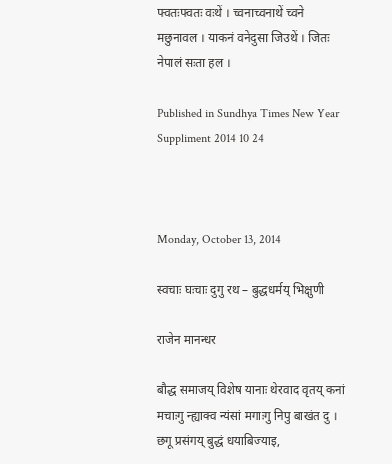फ्वतःफ्वतः वःथें । च्वनाच्वनाथें च्वने मछुनावल । याकनं वनेदुसा जिउथें । जितः नेपालं सःता हल ।

Published in Sundhya Times New Year Suppliment 2014 10 24



Monday, October 13, 2014

स्वचाः घःचाः दुगु रथ – बुद्धधर्मय् भिक्षुणी

राजेन मानन्धर

बौद्ध समाजय् विशेष यानाः थेरवाद वृतय् कनां मचाःगु न्ह्याक्व न्यंसां मगाःगु निपु बाखंत दु । छगू प्रसंगय् बुद्धं धयाबिज्याइ,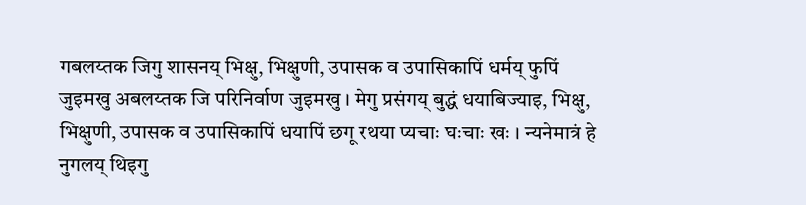गबलय्तक जिगु शासनय् भिक्षु, भिक्षुणी, उपासक व उपासिकापिं धर्मय् फुपिं जुइमखु अबलय्तक जि परिनिर्वाण जुइमखु । मेगु प्रसंगय् बुद्धं धयाबिज्याइ, भिक्षु, भिक्षुणी, उपासक व उपासिकापिं धयापिं छगू रथया प्यचाः घःचाः खः । न्यनेमात्रं हे नुगलय् थिइगु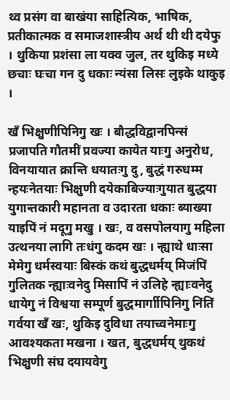थ्व प्रसंग वा बाखंया साहित्यिक, भाषिक, प्रतीकात्मक व समाजशास्त्रीय अर्थ थी थी दयेफु । थुकिया प्रशंसा ला यक्व जुल, तर थुकिइ मध्ये छचाः घःचा गन दु धकाः न्यंसा लिसः लुइके थाकुइ ।

खँ भिक्षुणीपिनिगु खः । बौद्धविद्वानपिन्सं प्रजापति गौतमीं प्रवज्या कायेत याःगु अनुरोध, विनयायात क्रान्ति धयातःगु दु, बुद्धं गरुधम्म न्हयःनेतयाः भिक्षुणी दयेकाबिज्याःगुयात बुद्धया युगान्तकारी महानता व उदारता धकाः ब्याख्या याइपिं नं मदूगु मखु । खः, व वसपोलयागु महिला उत्थनया लागि तःधंगु कदम खः । न्ह्याथे धाःसा मेमेगु धर्मस्वयाः बिस्कं कथं बुद्धधर्मय् मिजंपिं गुलितक न्ह्याःवनेदु मिसापिं नं उलिहे न्ह्याःवनेदु धायेगु नं विश्वया सम्पूर्ण बुद्धमार्गाीपिनिगु निंतिं गर्वया खँ खः, थुकिइ दुविधा तयाच्वनेमाःगु आवश्यकता मखना । खत, बुद्धधर्मय् थुकथं भिक्षुणी संघ दयायवेगु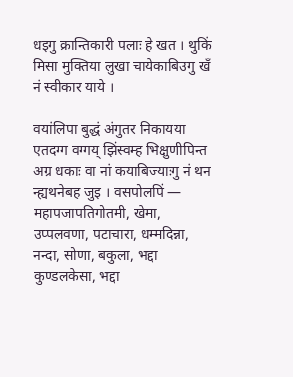धइगु क्रान्तिकारी पलाः हे खत । थुकिं मिसा मुक्तिया लुखा चायेकाबिउगु खँ नं स्वीकार याये ।

वयांलिपा बुद्धं अंगुतर निकायया एतदग्ग वग्गय् झिंस्वम्ह भिक्षुणीपिन्त अग्र धकाः वा नां कयाबिज्याःगु नं थन न्ह्यथनेबह जुइ । वसपोलपिं — महापजापतिगोतमी, खेमा, उप्पलवणा, पटाचारा, धम्मदिन्ना, नन्दा, सोणा, बकुला, भद्दा कुण्डलकेसा, भद्दा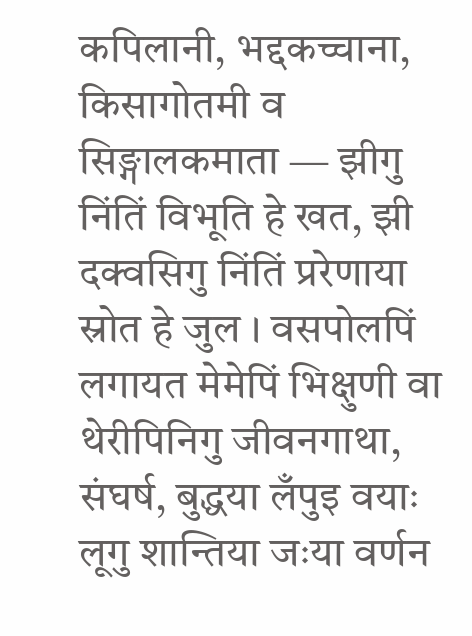कपिलानी, भद्दकच्चाना, किसागोतमी व सिङ्गालकमाता — झीगु निंतिं विभूति हे खत, झी दक्वसिगु निंतिं प्ररेणाया स्रोत हे जुल । वसपोलपिं लगायत मेमेपिं भिक्षुणी वा थेरीपिनिगु जीवनगाथा, संघर्ष, बुद्धया लँपुइ वयाः लूगु शान्तिया जःया वर्णन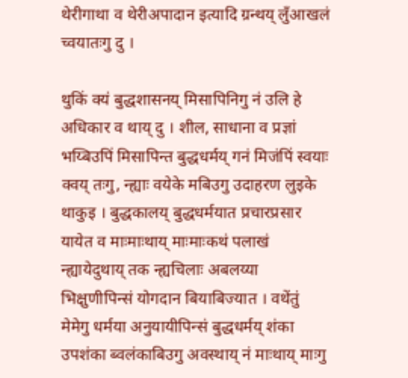थेरीगाथा व थेरीअपादान इत्यादि ग्रन्थय् लुँआखलं च्वयातःगु दु ।

थुकिं क्यं बुद्धशासनय् मिसापिनिगु नं उलि हे अधिकार व थाय् दु । शील, साधाना व प्रज्ञां भय्बिउपिं मिसापिन्त बुद्धधर्मय् गनं मिजंपिं स्वयाः क्वय् तःगु, न्ह्याः वयेके मबिउगु उदाहरण लुइके थाकुइ । बुद्धकालय् बुद्धधर्मयात प्रचारप्रसार यायेत व माःमाःथाय् माःमाःकथं पलाखं न्ह्यायेदुथाय् तक न्ह्यचिलाः अबलय्या भिक्षुणीपिन्सं योगदान बियाबिज्यात । वथेंतुं मेमेगु धर्मया अनुयायीपिन्सं बुद्धधर्मय् शंका उपशंका ब्वलंकाबिउगु अवस्थाय् नं माःथाय् माःगु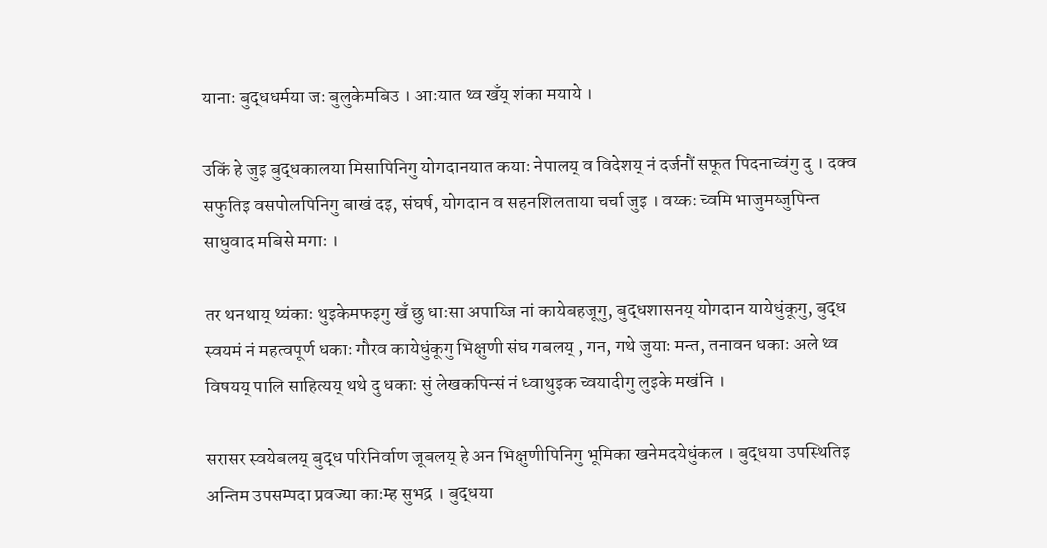यानाः बुद्धधर्मया जः बुलुकेमबिउ । आःयात थ्व खँय् शंका मयाये ।

उकिं हे जुइ बुद्धकालया मिसापिनिगु योगदानयात कयाः नेपालय् व विदेशय् नं दर्जनौं सफूत पिदनाच्वंगु दु । दक्व सफुतिइ वसपोलपिनिगु बाखं दइ, संघर्ष, योगदान व सहनशिलताया चर्चा जुइ । वय्कः च्वमि भाजुमय्जुपिन्त साधुवाद मबिसे मगाः ।

तर थनथाय् थ्यंकाः थुइकेमफइगु खँ छु धाःसा अपाय्जि नां कायेबहजूगु, बुद्धशासनय् योगदान यायेधुंकूगु, बुद्ध स्वयमं नं महत्वपूर्ण धकाः गौरव कायेधुंकूगु भिक्षुणी संघ गबलय् , गन, गथे जुयाः मन्त, तनावन धकाः अले थ्व विषयय् पालि साहित्यय् थथे दु धकाः सुं लेखकपिन्सं नं ध्वाथुइक च्वयादीगु लुइके मखंनि ।

सरासर स्वयेबलय् बुद्ध परिनिर्वाण जूबलय् हे अन भिक्षुणीपिनिगु भूमिका खनेमदयेधुंकल । बुद्धया उपस्थितिइ अन्तिम उपसम्पदा प्रवज्या काःम्ह सुभद्र । बुद्धया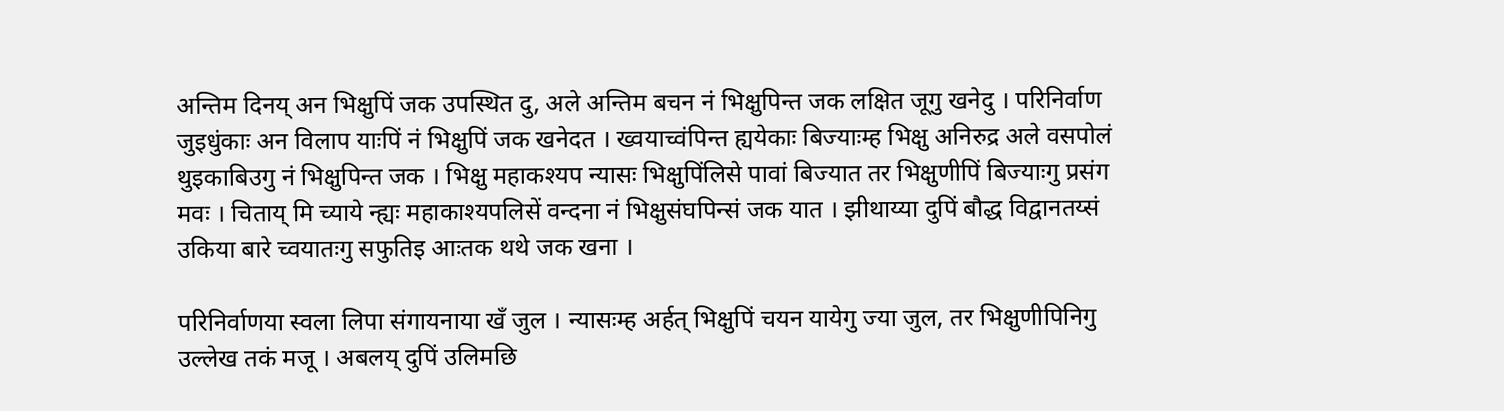अन्तिम दिनय् अन भिक्षुपिं जक उपस्थित दु, अले अन्तिम बचन नं भिक्षुपिन्त जक लक्षित जूगु खनेदु । परिनिर्वाण जुइधुंकाः अन विलाप याःपिं नं भिक्षुपिं जक खनेदत । ख्वयाच्वंपिन्त ह्ययेकाः बिज्याःम्ह भिक्षु अनिरुद्र अले वसपोलं थुइकाबिउगु नं भिक्षुपिन्त जक । भिक्षु महाकश्यप न्यासः भिक्षुपिंलिसे पावां बिज्यात तर भिक्षुणीपिं बिज्याःगु प्रसंग मवः । चिताय् मि च्याये न्ह्यः महाकाश्यपलिसें वन्दना नं भिक्षुसंघपिन्सं जक यात । झीथाय्या दुपिं बौद्ध विद्वानतय्सं उकिया बारे च्वयातःगु सफुतिइ आःतक थथे जक खना ।

परिनिर्वाणया स्वला लिपा संगायनाया खँ जुल । न्यासःम्ह अर्हत् भिक्षुपिं चयन यायेगु ज्या जुल, तर भिक्षुणीपिनिगु उल्लेख तकं मजू । अबलय् दुपिं उलिमछि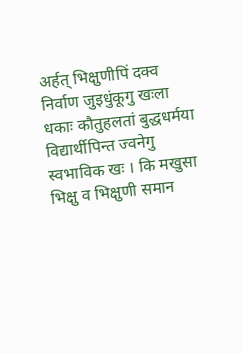अर्हत् भिक्षुणीपिं दक्व निर्वाण जुइधुंकूगु खःला धकाः कौतुहलतां बुद्धधर्मया विद्यार्थीपिन्त ज्वनेगु स्वभाविक खः । कि मखुसा भिक्षु व भिक्षुणी समान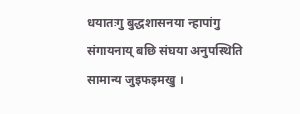धयातःगु बुद्धशासनया न्हापांगु संगायनाय् बछि संघया अनुपस्थिति सामान्य जुइफइमखु ।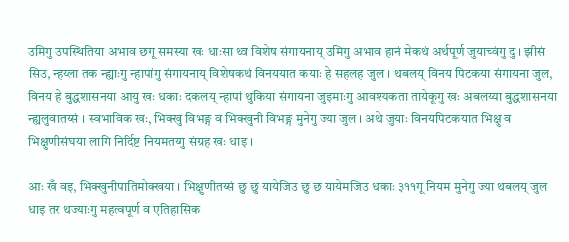उमिगु उपस्थितिया अभाव छगू समस्या खः धाःसा थ्व विशेष संगायनाय् उमिगु अभाव हानं मेकथं अर्थपूर्ण जुयाच्वंगु दु । झीसं सिउ, न्हय्ला तक न्ह्याःगु न्हापांगु संगायनाय् विशेषकथं विनययात कयाः हे सहलह जुल । थबलय् विनय पिटकया संगायना जुल, विनय हे बुद्धशासनया आयु खः धकाः दकलय् न्हापां थुकिया संगायना जुइमाःगु आवश्यकता तायेकूगु खः अबलय्या बुद्धशासनया न्ह्यलुवातय्सं । स्वभाविक खः, भिक्खु विभङ्ग व भिक्खुनी विभङ्ग मुनेगु ज्या जुल । अथे जुयाः विनयपिटकयात भिक्षु व भिक्षुणीसंघया लागि निर्दिष्ट नियमतय्गु संग्रह खः धाइ ।

आः खँ वइ, भिक्खुनीपातिमोक्खया । भिक्षुणीतय्सं छु छु यायेजिउ छु छ यायेमजिउ धकाः ३११गू नियम मुनेगु ज्या थबलय् जुल धाइ तर थज्याःगु महत्वपूर्ण व एतिहासिक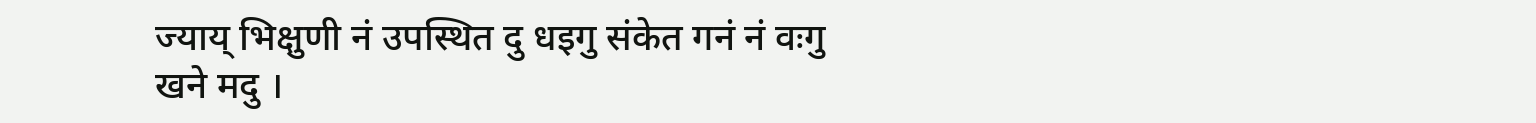ज्याय् भिक्षुणी नं उपस्थित दु धइगु संकेत गनं नं वःगु खने मदु ।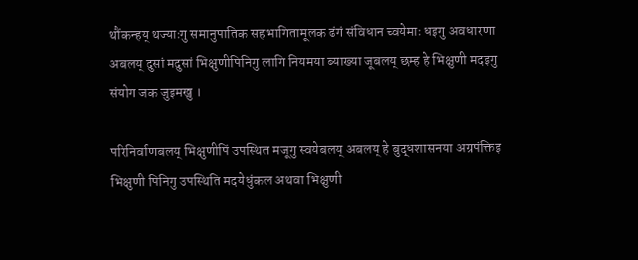थौंकन्हय् थज्याःगु समानुपातिक सहभागितामूलक ढंगं संविधान च्वयेमाः धइगु अवधारणा अबलय् दुसां मदुसां भिक्षुणीपिनिगु लागि नियमया ब्याख्या जूबलय् छम्ह हे भिक्षुणी मदइगु संयोग जक जुइमखु ।

परिनिर्वाणबलय् भिक्षुणीपिं उपस्थित मजूगु स्वयेबलय् अबलय् हे बुद्धशासनया अग्रपंक्तिइ भिक्षुणी पिनिगु उपस्थिति मदयेधुंकल अथवा भिक्षुणी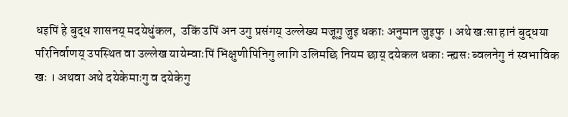धइपिं हे बुद्ध शासनय् मदयेधुंकल,  उकिं उपिं अन उगु प्रसंगय् उल्लेख्य मजूगु जुइ धकाः अनुमान जुइफु । अथे खःसा हानं बुद्धया परिनिर्वाणय् उपस्थित वा उल्लेख यायेम्वाःपिं भिक्षुणीपिनिगु लागि उलिमछि नियम छाय् दयेकल धकाः न्ह्यसः ब्वलनेगु नं स्वभाविक खः । अथवा अथे दयेकेमाःगु व दयेकेगु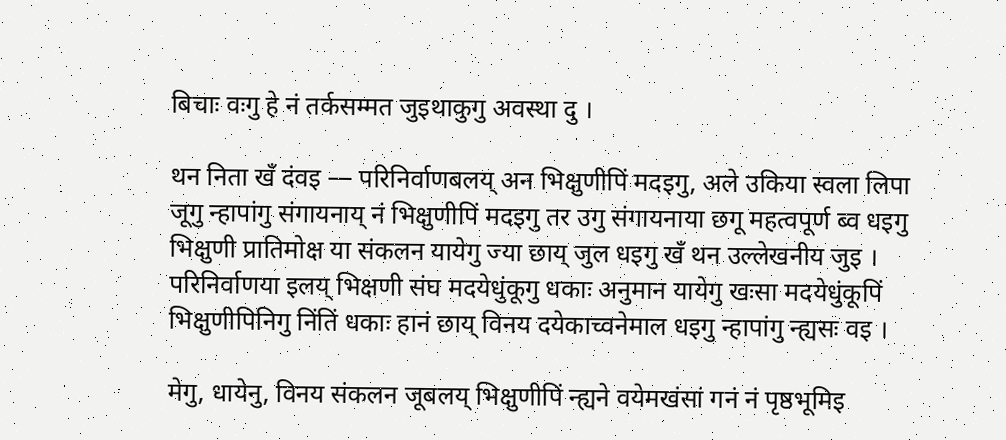बिचाः वःगु हे नं तर्कसम्मत जुइथाकुगु अवस्था दु ।

थन निता खँ दंवइ — परिनिर्वाणबलय् अन भिक्षुणीपिं मदइगु, अले उकिया स्वला लिपा जूगु न्हापांगु संगायनाय् नं भिक्षुणीपिं मदइगु तर उगु संगायनाया छगू महत्वपूर्ण ब्व धइगु भिक्षुणी प्रातिमोक्ष या संकलन यायेगु ज्या छाय् जुल धइगु खँ थन उल्लेखनीय जुइ । परिनिर्वाणया इलय् भिक्षणी संघ मदयेधुंकूगु धकाः अनुमान यायेगु खःसा मदयेधुंकूपिं भिक्षुणीपिनिगु निंतिं धकाः हानं छाय् विनय दयेकाच्वनेमाल धइगु न्हापांगु न्ह्यसः वइ ।

मेगु, धायेनु, विनय संकलन जूबलय् भिक्षुणीपिं न्ह्यने वयेमखंसां गनं नं पृष्ठभूमिइ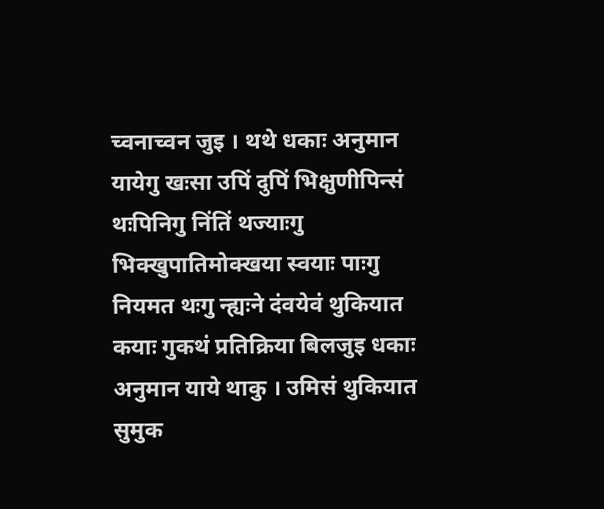च्वनाच्वन जुइ । थथे धकाः अनुमान यायेगु खःसा उपिं दुपिं भिक्षुणीपिन्सं थःपिनिगु निंतिं थज्याःगु भिक्खुपातिमोक्खया स्वयाः पाःगु नियमत थःगु न्ह्यःने दंवयेवं थुकियात कयाः गुकथं प्रतिक्रिया बिलजुइ धकाः अनुमान याये थाकु । उमिसं थुकियात सुमुक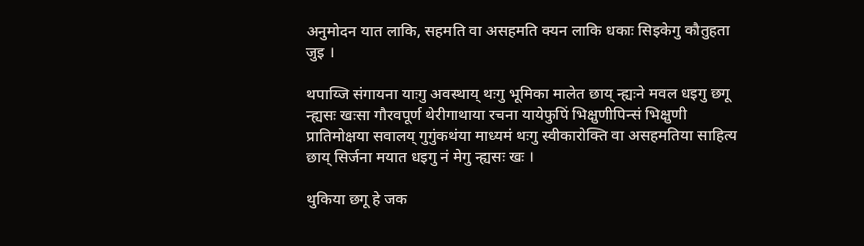अनुमोदन यात लाकि, सहमति वा असहमति क्यन लाकि धकाः सिइकेगु कौतुहता जुइ ।

थपाय्जि संगायना याःगु अवस्थाय् थःगु भूमिका मालेत छाय् न्ह्यःने मवल धइगु छगू न्ह्यसः खःसा गौरवपूर्ण थेरीगाथाया रचना यायेफुपिं भिक्षुणीपिन्सं भिक्षुणी प्रातिमोक्षया सवालय् गुगुंकथंया माध्यमं थःगु स्वीकारोक्ति वा असहमतिया साहित्य छाय् सिर्जना मयात धइगु नं मेगु न्ह्यसः खः ।

थुकिया छगू हे जक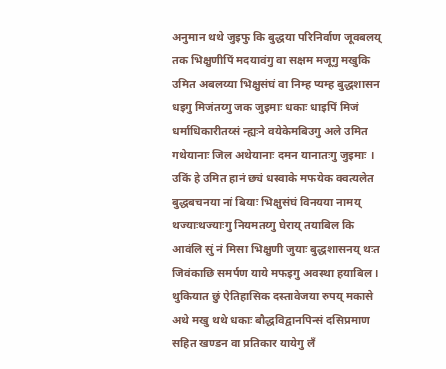अनुमान थथे जुइफु कि बुद्धया परिनिर्वाण जूवबलय् तक भिक्षुणीपिं मदयावंगु वा सक्षम मजूगु मखुकि उमित अबलय्या भिक्षुसंघं वा निम्ह प्यम्ह बुद्धशासन धइगु मिजंतय्गु जक जुइमाः धकाः धाइपिं मिजं धर्माधिकारीतय्सं न्ह्यःने वयेकेमबिउगु अले उमित गथेयानाः जिल अथेयानाः दमन यानातःगु जुइमाः । उकिं हे उमित हानं छ्यं धस्वाके मफयेक क्वत्यलेत बुद्धबचनया नां बियाः भिक्षुसंघं विनयया नामय् थज्याःथज्याःगु नियमतय्गु घेराय् तयाबिल कि आवंलि सुं नं मिसा भिक्षुणी जुयाः बुद्धशासनय् थःत जिवंकाछि समर्पण याये मफइगु अवस्था हयाबिल । थुकियात छुं ऐतिहासिक दस्तावेजया रुपय् मकासे अथे मखु थथे धकाः बौद्धविद्वानपिन्सं दसिप्रमाण सहित खण्डन वा प्रतिकार यायेगु लँ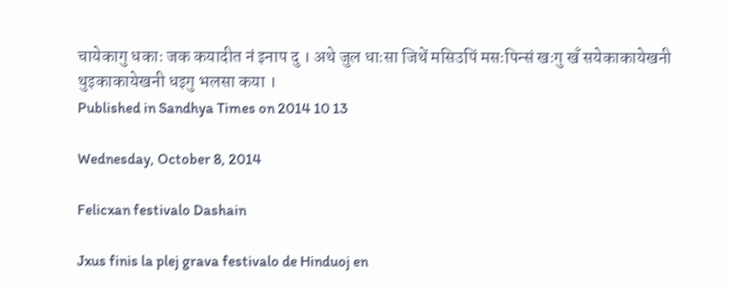चायेकागु धकाः जक कयादीत नं इनाप दु । अथे जुल धाःसा जिथें मसिउपिं मसःपिन्सं खःगु खँ सयेकाकायेखनी थुइकाकायेखनी धइगु भलसा कया ।
Published in Sandhya Times on 2014 10 13

Wednesday, October 8, 2014

Felicxan festivalo Dashain

Jxus finis la plej grava festivalo de Hinduoj en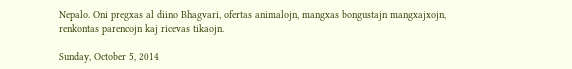Nepalo. Oni pregxas al diino Bhagvari, ofertas animalojn, mangxas bongustajn mangxajxojn, renkontas parencojn kaj ricevas tikaojn.

Sunday, October 5, 2014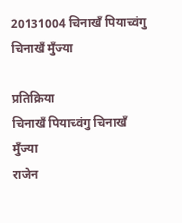20131004 चिनाखँ पियाच्वंगु चिनाखँ मुँज्या

प्रतिक्रिया
चिनाखँ पियाच्वंगु चिनाखँ मुँज्या
राजेन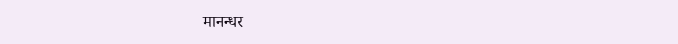मानन्धर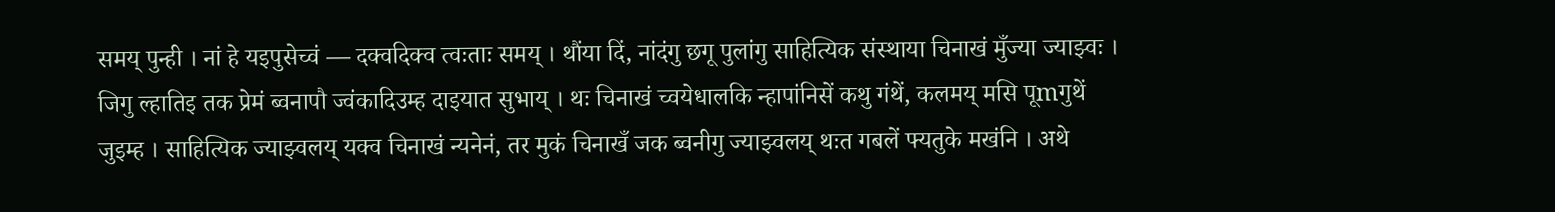समय् पुन्ही । नां हे यइपुसेच्वं — दक्वदिक्व त्वःताः समय् । थौंया दिं, नांदंगु छगू पुलांगु साहित्यिक संस्थाया चिनाखं मुँज्या ज्याझ्वः । जिगु ल्हातिइ तक प्रेमं ब्वनापौ ज्वंकादिउम्ह दाइयात सुभाय् । थः चिनाखं च्वयेधालकि न्हापांनिसें कथु गंथें, कलमय् मसि पूmगुथें जुइम्ह । साहित्यिक ज्याझ्वलय् यक्व चिनाखं न्यनेनं, तर मुकं चिनाखँ जक ब्वनीगु ज्याझ्वलय् थःत गबलें फ्यतुके मखंनि । अथे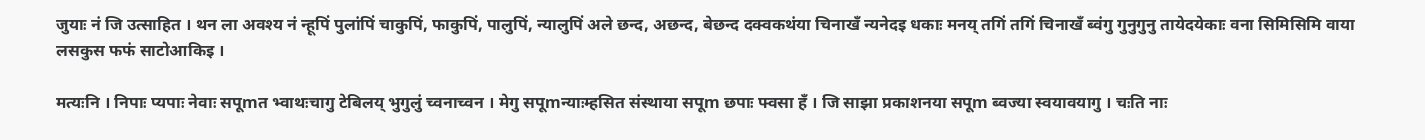जुयाः नं जि उत्साहित । थन ला अवश्य नं न्हूपिं पुलांपिं चाकुपिं, फाकुपिं, पालुपिं, न्यालुपिं अले छन्द, अछन्द, बेछन्द दक्वकथंया चिनाखँ न्यनेदइ धकाः मनय् तगिं तगिं चिनाखँ ब्वंगु गुनुगुनु तायेदयेकाः वना सिमिसिमि वाया लसकुस फफं साटोआकिइ ।

मत्यःनि । निपाः प्यपाः नेवाः सपूmत भ्वाथःचागु टेबिलय् भुगुलुं च्वनाच्वन । मेगु सपूmन्याःम्हसित संस्थाया सपूm छपाः फ्वसा हँ । जि साझा प्रकाशनया सपूm ब्वज्या स्वयावयागु । चःति नाः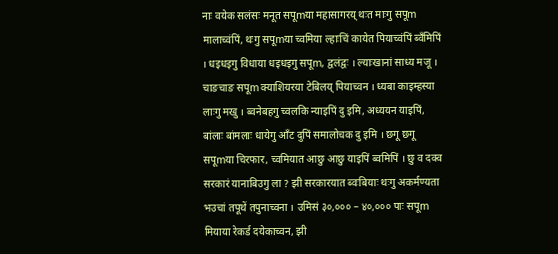नाः वयेक सलंसः मनूत सपूmया महासागरय् थःत माःगु सपूm मालाच्वंपिं, थःगु सपूmया च्वमिया ल्हाःचिं कायेत पियाच्वंपिं ब्वँमिपिं । धइधइगु विधाया धइधइगु सपूm, द्वलंद्वः । ल्याःखानां साध्य मजू । चाङचाङ सपूm क्याशियरया टेबिलय् पियाच्वन । ध्यबा काइम्हस्या लाःगु मखु । ब्वनेबहगु च्वलकि न्याइपिं दु इमि, अध्ययन याइपिं, बांलाः बांमलाः धायेगु आँट दुपिं समालोचक दु इमि । छगू छगू सपूmया चिरफार, च्वमियात आछु आछु याइपिं ब्वमिपिं । छु व दक्व सरकारं यानाबिउगु ला ? झी सरकारयात ब्वःबियाः थःगु अकर्मण्यता भउचां तपूथें तपुनाच्वना । उमिसं ३०,००० – ४०,००० पाः सपूm मियाया रेकर्ड दयेकाच्वन, झी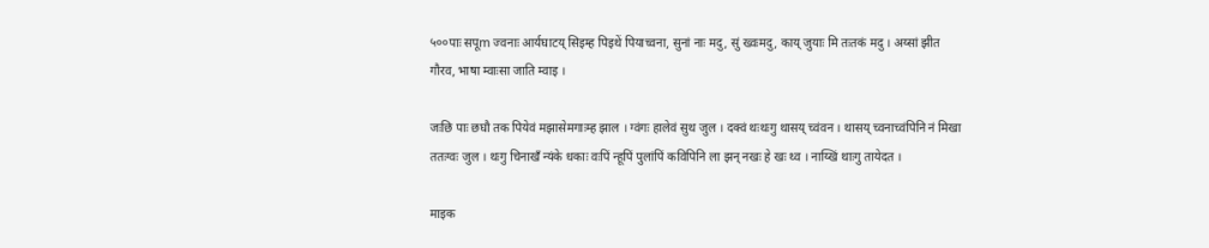५००पाः सपूm ज्वनाः आर्यघाटय् सिइम्ह पिइथें पियाच्वना, सुनां नाः मदु, सुं ख्वःमदु, काय् जुयाः मि तःतकं मदु । अय्सां झीत गौरव, भाषा म्वाःसा जाति म्वाइ ।

जःछि पाः छघौ तक पियेवं मझासेमगाःम्ह झाल । ग्वंगः हालेवं सुथ जुल । दक्वं थःथःगु थासय् च्वंवन । थासय् च्वनाच्वंपिनि नं मिखा ततःग्वः जुल । थःगु चिनाखँ न्यंके धकाः वःपिं न्हूपिं पुलांपिं कविपिनि ला झन् नखः हे खः थ्व । नाय्खिं थाःगु तायेदत ।

माइक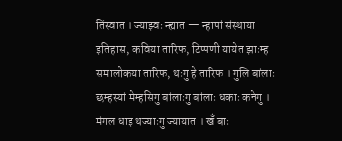तिंस्वात । ज्याझ्वः न्ह्यात — न्हापां संस्थाया इतिहास, कविया तारिफ, टिप्पणी यायेत झाःम्ह समालोकया तारिफ, थःगु हे तारिफ । गुलि बांलाः छम्हस्यां मेम्हसिगु बांलाःगु बांलाः धकाः कनेगु । मंगल धाइ थज्याःगु ज्यायात । खँ बाः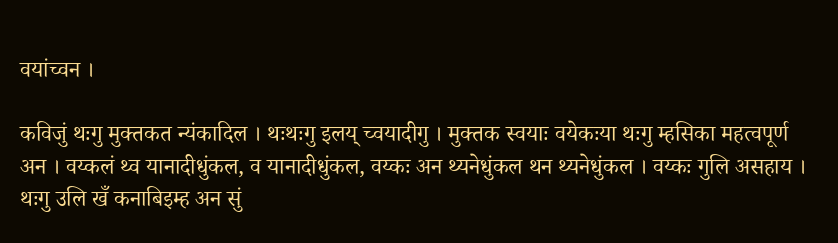वयांच्वन ।

कविजुं थःगु मुक्तकत न्यंकादिल । थःथःगु इलय् च्वयादीगु । मुक्तक स्वयाः वयेकःया थःगु म्हसिका महत्वपूर्ण अन । वय्कलं थ्व यानादीधुंकल, व यानादीधुंकल, वय्कः अन थ्यनेधुंकल थन थ्यनेधुंकल । वय्कः गुलि असहाय । थःगु उलि खँ कनाबिइम्ह अन सुं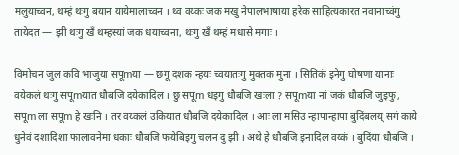मलुयाच्वन, थम्हं थःगु बयान यायेमालाच्वन । थ्व वय्कः जक मखु नेपालभाषाया हरेक साहित्यकारत नवानाच्वंगु तायेदत — झी थःगु खँ थम्हस्यां जक धयाच्वना, थःगु खँ थम्हं मधासे मगाः ।

विमोचन जुल कवि भाजुया सपूmया — छगू दशक न्हयः च्वयातःगु मुक्तक मुना । सितिकं इनेगु घोषणा यानाः वयेकलं थःगु सपूmयात धौबजि दयेकादिल । छु सपूm धइगु धौबजि खःला ? सपूmया नां जकं धौबजि जुइफु, सपूm ला सपूm हे खःनि । तर वय्कलं उकियात धौबजि दयेकादिल । आः ला मसिउ न्हापान्हापा बुदिंबलय् सगं काये धुनेवं दशादिशा फालावनेमा धकाः धौबजि फयेबिइगु चलन दु झी । अथे हे धौबजि इनादिल वय्कं । बुदिंया धौबजि ।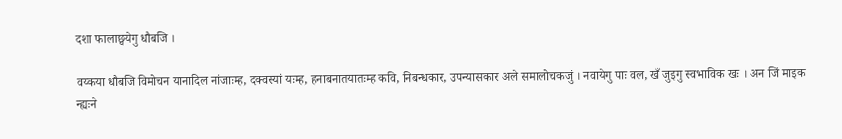दशा फालाछ्वयेगु धौबजि ।

वय्कया धौबजि विमोचन यानादिल नांजाःम्ह, दक्वस्यां यःम्ह, हनाबनातयातःम्ह कवि, निबन्धकार, उपन्यासकार अले समालोचकजुं । नवायेगु पाः वल, खँ जुइगु स्वभाविक खः । अन जिं माइक न्ह्यःने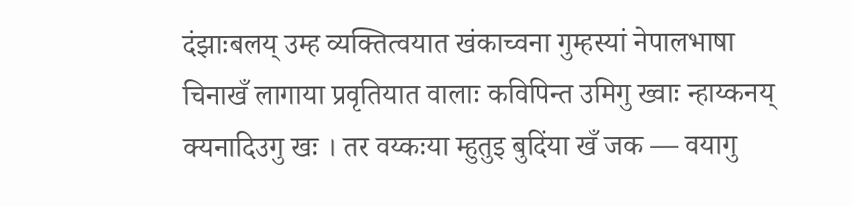दंझाःबलय् उम्ह व्यक्तित्वयात खंकाच्वना गुम्हस्यां नेपालभाषा चिनाखँ लागाया प्रवृतियात वालाः कविपिन्त उमिगु ख्वाः न्हाय्कनय् क्यनादिउगु खः । तर वय्कःया म्हुतुइ बुदिंया खँ जक — वयागु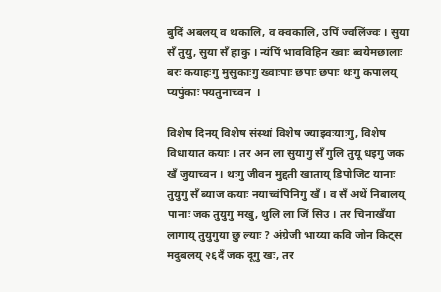बुदिं अबलय् व थकालि, व क्वकालि, उपिं ज्वलिंज्वः । सुया सँ तुयु, सुया सँ हाकु । न्यंपिं भावविहिन ख्वाः ब्वयेमछालाः बरः कयाहःगु मुसुकाःगु ख्वाःपाः छपाः छपाः थःगु कपालय् प्यपुंकाः फ्यतुनाच्वन  ।

विशेष दिनय् विशेष संस्थां विशेष ज्याझ्वःयाःगु, विशेष विधायात कयाः । तर अन ला सुयागु सँ गुलि तुयू धइगु जक खँ जुयाच्वन । थःगु जीवन मुद्दती खाताय् डिपोजिट यानाः तुयुगु सँ ब्याज कयाः नयाच्वंपिनिगु खँ । व सँ अथें निबालय् पानाः जक तुयुगु मखु, थुलि ला जिं सिउ । तर चिनाखँया लागाय् तुयुगुया छु ल्याः ? अंग्रेजी भाय्या कवि जोन किट्स मदुबलय् २६दँ जक दूगु खः, तर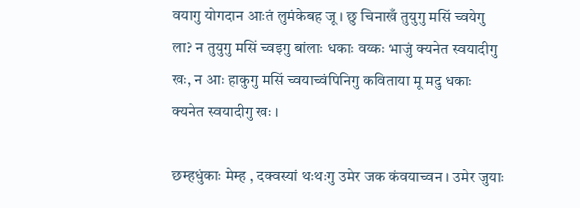वयागु योगदान आःतं लुमंकेबह जू । छु चिनाखँ तुयुगु मसिं च्वयेगु ला? न तुयुगु मसिं च्वइगु बांलाः धकाः वय्कः भाजुं क्यनेत स्वयादीगु खः, न आः हाकुगु मसिं च्वयाच्वंपिनिगु कविताया मू मदु धकाः क्यनेत स्वयादीगु खः ।

छम्हधुंकाः मेम्ह , दक्वस्यां थःथःगु उमेर जक कंवयाच्वन । उमेर जुयाः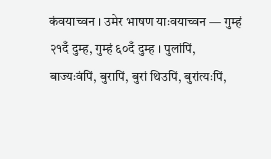कंवयाच्वन । उमेर भाषण याःवयाच्वन — गुम्हं २१दँ दुम्ह, गुम्हं ६०दँ दुम्ह । पुलांपिं, बाज्यःवंपिं, बुरापिं, बुरां थिउपिं, बुरांत्यःपिं,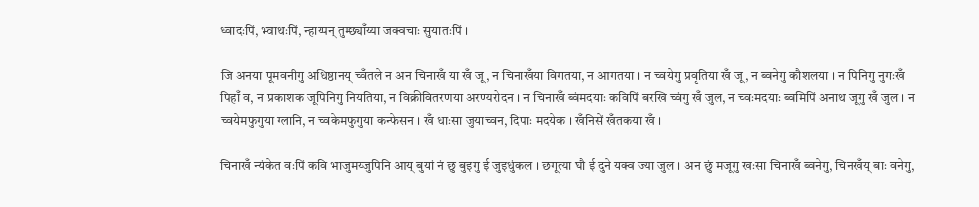ध्वादःपिं, भ्वाथःपिं, न्हाय्पन् तुम्छ्याँय्या जक्वचाः सुयातःपिं ।

जि अनया पूमवनीगु अधिष्ठानय् च्वँतले न अन चिनाखँ या खँ जू, न चिनाखँया विगतया, न आगतया । न च्वयेगु प्रवृतिया खँ जू, न ब्वनेगु कौशलया । न पिनिगु नुगःखँ पिहाँ व, न प्रकाशक जूपिनिगु नियतिया, न विक्रीवितरणया अरण्यरोदन । न चिनाखँ ब्वंमदयाः कविपिं बरखि च्वंगु खँ जुल, न च्वःमदयाः ब्वमिपिं अनाथ जूगु खँ जुल । न च्वयेमफुगुया ग्लानि, न च्वकेमफुगुया कन्फेसन । खँ धाःसा जुयाच्वन, दिपाः मदयेक । खँनिसें खँतकया खँ ।

चिनाखँ न्यंकेत वःपिं कवि भाजुमय्जुपिनि आय् बुयां नं छु बुइगु ई जुइधुंकल । छगूत्या घौ ई दुने यक्व ज्या जुल । अन छुं मजूगु खःसा चिनाखँ ब्वनेगु, चिनखँय् बाः वनेगु,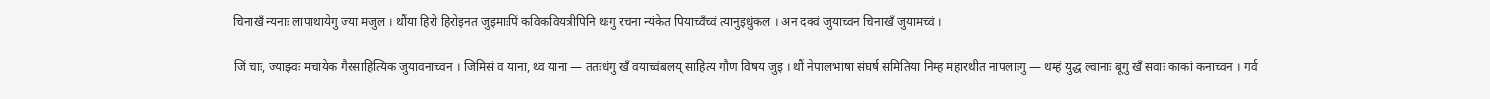चिनाखँ न्यनाः लापाथायेगु ज्या मजुल । थौंया हिरो हिरोइनत जुइमाःपिं कविकवियत्रीपिनि थःगु रचना न्यंकेत पियाच्वँच्वं त्यानुइधुंकल । अन दक्वं जुयाच्वन चिनाखँ जुयामच्वं ।

जिं चाः, ज्याझ्वः मचायेक गैरसाहित्यिक जुयावनाच्वन । जिमिसं व याना, थ्व याना — ततःधंगु खँ वयाच्वंबलय् साहित्य गौण विषय जुइ । थौं नेपालभाषा संघर्ष समितिया निम्ह महारथीत नापलाःगु — थम्हं युद्ध ल्वानाः बूगु खँ सवाः काकां कनाच्वन । गर्व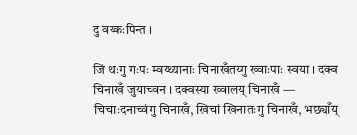दु वय्कःपिन्त ।

जिं थःगु गःपः म्वय्थ्यानाः चिनाखँतय्गु ख्वाःपाः स्वया । दक्व चिनाखँ जुयाच्वन । दक्वस्या ख्वालय् चिनाखँ — चिचाःदनाच्वंगु चिनाखँ, खिचां खिनातःगु चिनाखँ, भछ्याँय्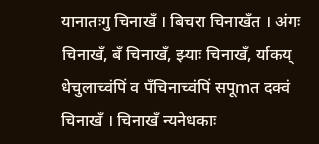यानातःगु चिनाखँ । बिचरा चिनाखँत । अंगः चिनाखँ, बँ चिनाखँ, झ्याः चिनाखँ, र्याकय् धेचुलाच्वंपिं व पँचिनाच्वंपिं सपूmत दक्वं चिनाखँ । चिनाखँ न्यनेधकाः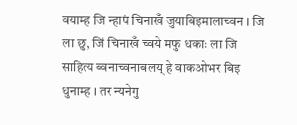वयाम्ह जि न्हापं चिनाखँ जुयाबिइमालाच्वन । जि ला छु, जिं चिनाखँ च्वये मफु धकाः ला जि साहित्य ब्वनाच्वनाबलय् हे वाकओभर बिइ धुनाम्ह । तर न्यनेगु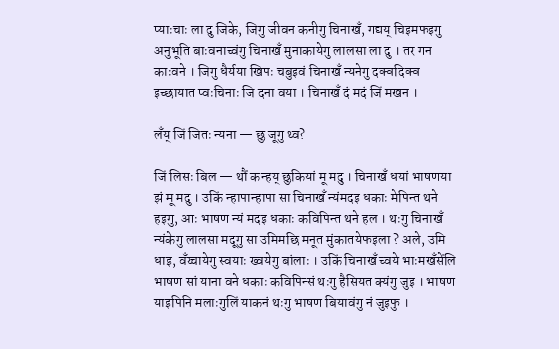प्याःचाः ला दु जिके, जिगु जीवन कनीगु चिनाखँ, गद्यय् चिइमफइगु अनुभूति बाःवनाच्वंगु चिनाखँ मुनाकायेगु लालसा ला दु । तर गन काःवने । जिगु धैर्यया खिपः चबुइवं चिनाखँ न्यनेगु दक्वदिक्व इच्छायात प्वःचिनाः जि दना वया । चिनाखँ दं मदं जिं मखन ।

लँय् जिं जितः न्यना — छु जूगु थ्व?

जिं लिसः बिल — थौं कन्हय् छुकियां मू मदु । चिनाखँ धयां भाषणया झं मू मदु । उकिं न्हापान्हापा सा चिनाखँ न्यंमदइ धकाः मेपिन्त थने हइगु, आः भाषण न्यं मदइ धकाः कविपिन्त थने हल । थःगु चिनाखँ न्यंकेगु लालसा मदूगु सा उमिमछि मनूत मुंकातयेफइला ? अले, उमि धाइ, वँय्चायेगु स्वयाः ख्वयेगु बांलाः । उकिं चिनाखँ च्वये भाःमखँसेंलि भाषण सां याना वने धकाः कविपिन्सं थःगु हैसियत क्यंगु जुइ । भाषण याइपिनि मलाःगुलिं याकनं थःगु भाषण बियावंगु नं जुइफु ।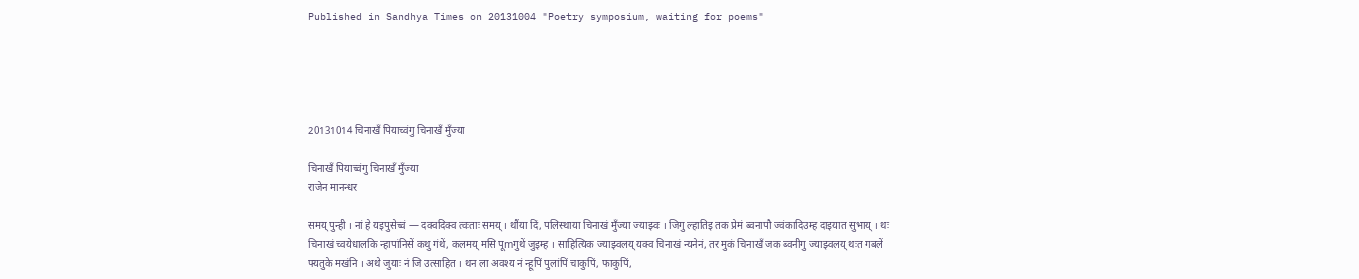Published in Sandhya Times on 20131004 "Poetry symposium, waiting for poems"





20131014 चिनाखँ पियाच्वंगु चिनाखँ मुँज्या

चिनाखँ पियाच्वंगु चिनाखँ मुँज्या
राजेन मानन्धर

समय् पुन्ही । नां हे यइपुसेच्वं — दक्वदिक्व त्वःताः समय् । थौंया दिं, पलिस्थाया चिनाखं मुँज्या ज्याझ्वः । जिगु ल्हातिइ तक प्रेमं ब्वनापौ ज्वंकादिउम्ह दाइयात सुभाय् । थः चिनाखं च्वयेधालकि न्हापांनिसें कथु गंथें, कलमय् मसि पूmगुथें जुइम्ह । साहित्यिक ज्याझ्वलय् यक्व चिनाखं न्यनेनं, तर मुकं चिनाखँ जक ब्वनीगु ज्याझ्वलय् थःत गबलें फ्यतुके मखंनि । अथे जुयाः नं जि उत्साहित । थन ला अवश्य नं न्हूपिं पुलांपिं चाकुपिं, फाकुपिं,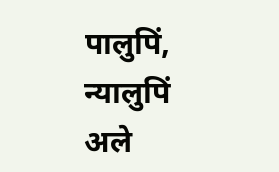पालुपिं, न्यालुपिं अले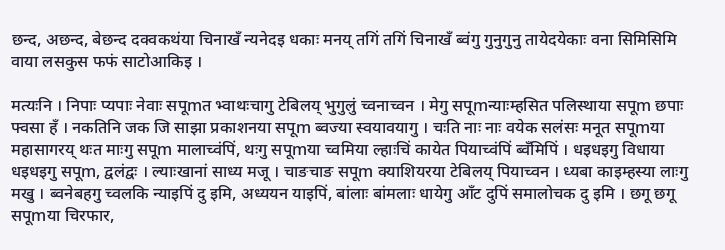छन्द, अछन्द, बेछन्द दक्वकथंया चिनाखँ न्यनेदइ धकाः मनय् तगिं तगिं चिनाखँ ब्वंगु गुनुगुनु तायेदयेकाः वना सिमिसिमि वाया लसकुस फफं साटोआकिइ ।

मत्यःनि । निपाः प्यपाः नेवाः सपूmत भ्वाथःचागु टेबिलय् भुगुलुं च्वनाच्वन । मेगु सपूmन्याःम्हसित पलिस्थाया सपूm छपाः फ्वसा हँ । नकतिनि जक जि साझा प्रकाशनया सपूm ब्वज्या स्वयावयागु । चःति नाः नाः वयेक सलंसः मनूत सपूmया महासागरय् थःत माःगु सपूm मालाच्वंपिं, थःगु सपूmया च्वमिया ल्हाःचिं कायेत पियाच्वंपिं ब्वँमिपिं । धइधइगु विधाया धइधइगु सपूm, द्वलंद्वः । ल्याःखानां साध्य मजू । चाङचाङ सपूm क्याशियरया टेबिलय् पियाच्वन । ध्यबा काइम्हस्या लाःगु मखु । ब्वनेबहगु च्वलकि न्याइपिं दु इमि, अध्ययन याइपिं, बांलाः बांमलाः धायेगु आँट दुपिं समालोचक दु इमि । छगू छगू सपूmया चिरफार,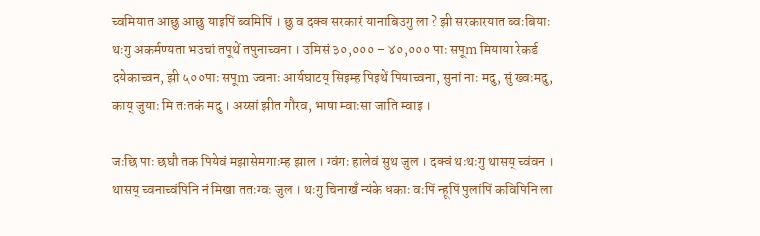च्वमियात आछु आछु याइपिं ब्वमिपिं । छु व दक्व सरकारं यानाबिउगु ला ? झी सरकारयात ब्वःबियाः थःगु अकर्मण्यता भउचां तपूथें तपुनाच्वना । उमिसं ३०,००० – ४०,००० पाः सपूm मियाया रेकर्ड दयेकाच्वन, झी ५००पाः सपूm ज्वनाः आर्यघाटय् सिइम्ह पिइथें पियाच्वना, सुनां नाः मदु, सुं ख्वःमदु, काय् जुयाः मि तःतकं मदु । अय्सां झीत गौरव, भाषा म्वाःसा जाति म्वाइ ।

जःछि पाः छघौ तक पियेवं मझासेमगाःम्ह झाल । ग्वंगः हालेवं सुथ जुल । दक्वं थःथःगु थासय् च्वंवन । थासय् च्वनाच्वंपिनि नं मिखा ततःग्वः जुल । थःगु चिनाखँ न्यंके धकाः वःपिं न्हूपिं पुलांपिं कविपिनि ला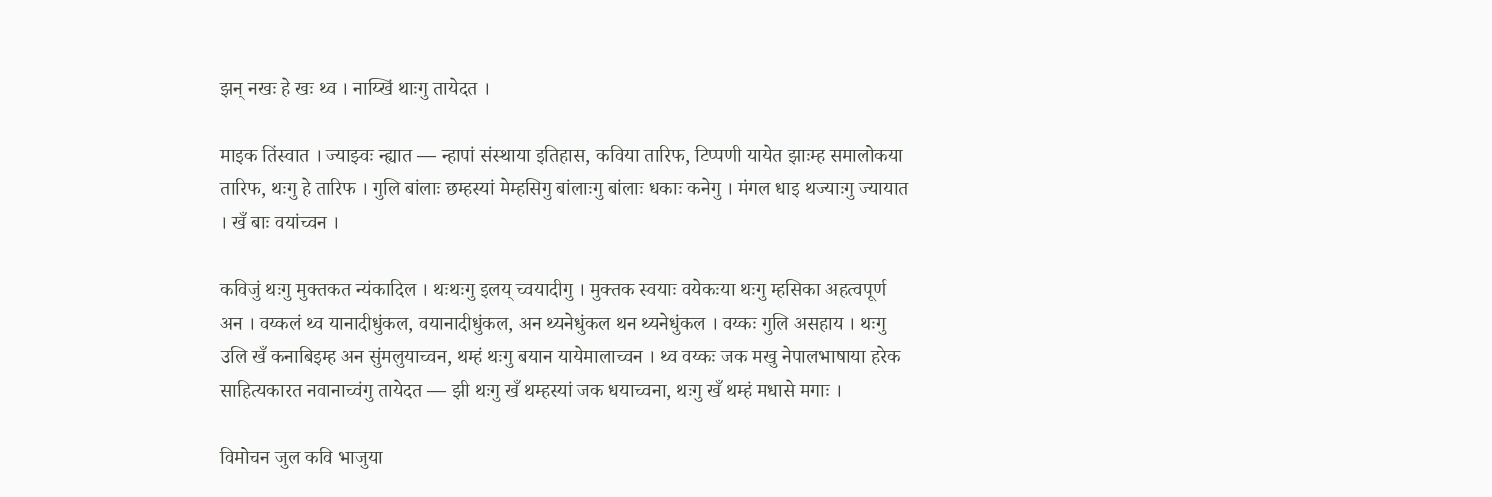झन् नखः हे खः थ्व । नाय्खिं थाःगु तायेदत ।

माइक तिंस्वात । ज्याझ्वः न्ह्यात — न्हापां संस्थाया इतिहास, कविया तारिफ, टिप्पणी यायेत झाःम्ह समालोकया तारिफ, थःगु हे तारिफ । गुलि बांलाः छम्हस्यां मेम्हसिगु बांलाःगु बांलाः धकाः कनेगु । मंगल धाइ थज्याःगु ज्यायात । खँ बाः वयांच्वन ।

कविजुं थःगु मुक्तकत न्यंकादिल । थःथःगु इलय् च्वयादीगु । मुक्तक स्वयाः वयेकःया थःगु म्हसिका अहत्वपूर्ण अन । वय्कलं थ्व यानादीधुंकल, वयानादीधुंकल, अन थ्यनेधुंकल थन थ्यनेधुंकल । वय्कः गुलि असहाय । थःगु उलि खँ कनाबिइम्ह अन सुंमलुयाच्वन, थम्हं थःगु बयान यायेमालाच्वन । थ्व वय्कः जक मखु नेपालभाषाया हरेक साहित्यकारत नवानाच्वंगु तायेदत — झी थःगु खँ थम्हस्यां जक धयाच्वना, थःगु खँ थम्हं मधासे मगाः ।

विमोचन जुल कवि भाजुया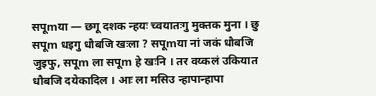सपूmया — छगू दशक न्हयः च्वयातःगु मुक्तक मुना । छु सपूm धइगु धौबजि खःला ? सपूmया नां जकं धौबजि जुइफु, सपूm ला सपूm हे खःनि । तर वय्कलं उकियात धौबजि दयेकादिल । आः ला मसिउ न्हापान्हापा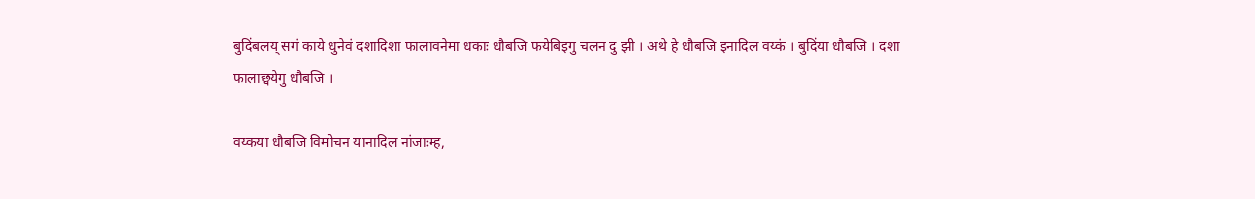बुदिंबलय् सगं काये धुनेवं दशादिशा फालावनेमा धकाः धौबजि फयेबिइगु चलन दु झी । अथे हे धौबजि इनादिल वय्कं । बुदिंया धौबजि । दशा फालाछ्वयेगु धौबजि ।

वय्कया धौबजि विमोचन यानादिल नांजाःम्ह,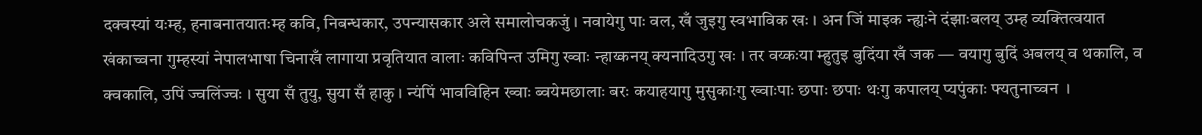दक्वस्यां यःम्ह, हनाबनातयातःम्ह कवि, निबन्धकार, उपन्यासकार अले समालोचकजुं । नवायेगु पाः वल, खँ जुइगु स्वभाविक खः । अन जिं माइक न्ह्यःने दंझाःबलय् उम्ह व्यक्तित्वयात खंकाच्वना गुम्हस्यां नेपालभाषा चिनाखँ लागाया प्रवृतियात वालाः कविपिन्त उमिगु ख्वाः न्हाय्कनय् क्यनादिउगु खः । तर वय्कःया म्हुतुइ बुदिंया खँ जक — वयागु बुदिं अबलय् व थकालि, व क्वकालि, उपिं ज्वलिंज्वः । सुया सँ तुयु, सुया सँ हाकु । न्यंपिं भावविहिन ख्वाः ब्वयेमछालाः बरः कयाहयागु मुसुकाःगु ख्वाःपाः छपाः छपाः थःगु कपालय् प्यपुंकाः फ्यतुनाच्वन  ।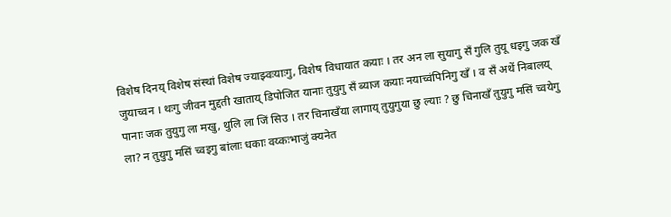विशेष दिनय् विशेष संस्थां विशेष ज्याझ्वःयाःगु, विशेष विधायात कयाः । तर अन ला सुयागु सँ गुलि तुयू धइगु जक खँ जुयाच्वन । थःगु जीवन मुद्दती खाताय् डिपोजित यानाः तुयुगु सँ ब्याज कयाः नयाच्वंपिनिगु खँ । व सँ अथें निबालय् पानाः जक तुयुगु ला मखु, थुलि ला जिं सिउ । तर चिनाखँया लागाय् तुयुगुया छु ल्याः ? छु चिनाखँ तुयुगु मसिं च्वयेगु ला? न तुयुगु मसिं च्वइगु बांलाः धकाः वय्कःभाजुं क्यनेत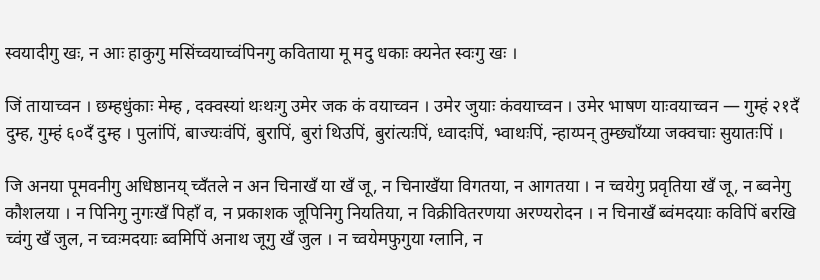स्वयादीगु खः, न आः हाकुगु मसिंच्वयाच्वंपिनगु कविताया मू मदु धकाः क्यनेत स्वःगु खः ।

जिं तायाच्वन । छम्हधुंकाः मेम्ह , दक्वस्यां थःथःगु उमेर जक कं वयाच्वन । उमेर जुयाः कंवयाच्वन । उमेर भाषण याःवयाच्वन — गुम्हं २१दँ दुम्ह, गुम्हं ६०दँ दुम्ह । पुलांपिं, बाज्यःवंपिं, बुरापिं, बुरां थिउपिं, बुरांत्यःपिं, ध्वादःपिं, भ्वाथःपिं, न्हाय्पन् तुम्छ्याँय्या जक्वचाः सुयातःपिं ।

जि अनया पूमवनीगु अधिष्ठानय् च्वँतले न अन चिनाखँ या खँ जू, न चिनाखँया विगतया, न आगतया । न च्वयेगु प्रवृतिया खँ जू, न ब्वनेगु कौशलया । न पिनिगु नुगःखँ पिहाँ व, न प्रकाशक जूपिनिगु नियतिया, न विक्रीवितरणया अरण्यरोदन । न चिनाखँ ब्वंमदयाः कविपिं बरखि च्वंगु खँ जुल, न च्वःमदयाः ब्वमिपिं अनाथ जूगु खँ जुल । न च्वयेमफुगुया ग्लानि, न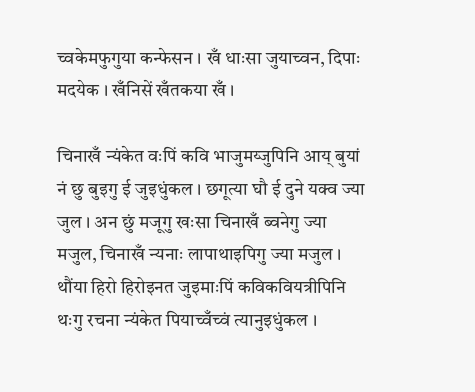च्वकेमफुगुया कन्फेसन । खँ धाःसा जुयाच्वन, दिपाः मदयेक । खँनिसें खँतकया खँ ।

चिनाखँ न्यंकेत वःपिं कवि भाजुमय्जुपिनि आय् बुयां नं छु बुइगु ई जुइधुंकल । छगूत्या घौ ई दुने यक्व ज्या जुल । अन छुं मजूगु खःसा चिनाखँ ब्वनेगु ज्या मजुल, चिनाखँ न्यनाः लापाथाइपिगु ज्या मजुल । थौंया हिरो हिरोइनत जुइमाःपिं कविकवियत्रीपिनि थःगु रचना न्यंकेत पियाच्वँच्वं त्यानुइधुंकल ।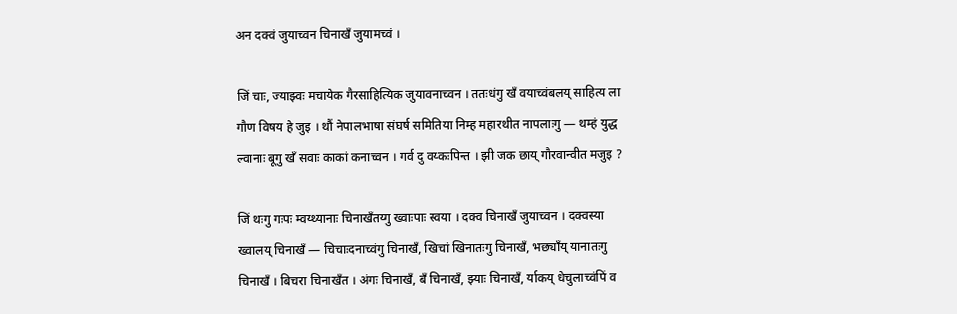अन दक्वं जुयाच्वन चिनाखँ जुयामच्वं ।

जिं चाः, ज्याझ्वः मचायेक गैरसाहित्यिक जुयावनाच्वन । ततःधंगु खँ वयाच्वंबलय् साहित्य ला गौण विषय हे जुइ । थौं नेपालभाषा संघर्ष समितिया निम्ह महारथीत नापलाःगु — थम्हं युद्ध ल्वानाः बूगु खँ सवाः काकां कनाच्वन । गर्व दु वय्कःपिन्त । झी जक छाय् गौरवान्वीत मजुइ ?

जिं थःगु गःपः म्वय्थ्यानाः चिनाखँतय्गु ख्वाःपाः स्वया । दक्व चिनाखँ जुयाच्वन । दक्वस्या ख्वालय् चिनाखँ — चिचाःदनाच्वंगु चिनाखँ, खिचां खिनातःगु चिनाखँ, भछ्याँय् यानातःगु चिनाखँ । बिचरा चिनाखँत । अंगः चिनाखँ, बँ चिनाखँ, झ्याः चिनाखँ, र्याकय् धेचुलाच्वंपिं व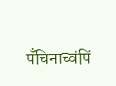पँचिनाच्वंपिं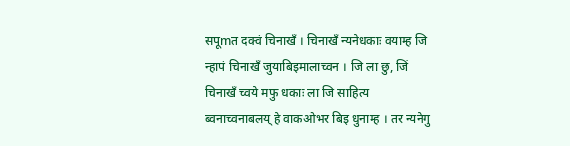सपूmत दक्वं चिनाखँ । चिनाखँ न्यनेधकाः वयाम्ह जि न्हापं चिनाखँ जुयाबिइमालाच्वन । जि ला छु, जिं चिनाखँ च्वये मफु धकाः ला जि साहित्य ब्वनाच्वनाबलय् हे वाकओभर बिइ धुनाम्ह । तर न्यनेगु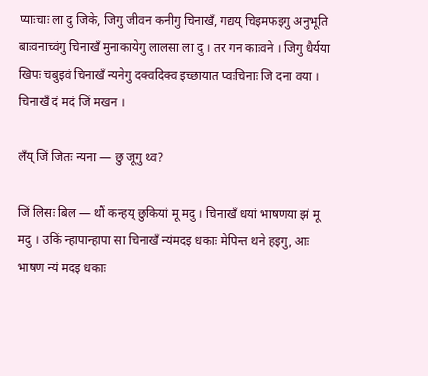प्याःचाः ला दु जिके, जिगु जीवन कनीगु चिनाखँ, गद्यय् चिइमफइगु अनुभूति बाःवनाच्वंगु चिनाखँ मुनाकायेगु लालसा ला दु । तर गन काःवने । जिगु धैर्यया खिपः चबुइवं चिनाखँ न्यनेगु दक्वदिक्व इच्छायात प्वःचिनाः जि दना वया । चिनाखँ दं मदं जिं मखन ।

लँय् जिं जितः न्यना — छु जूगु थ्व?

जिं लिसः बिल — थौं कन्हय् छुकियां मू मदु । चिनाखँ धयां भाषणया झं मू मदु । उकिं न्हापान्हापा सा चिनाखँ न्यंमदइ धकाः मेपिन्त थने हइगु, आः भाषण न्यं मदइ धकाः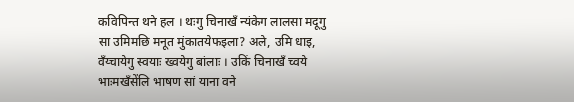कविपिन्त थने हल । थःगु चिनाखँ न्यंकेग लालसा मदूगु सा उमिमछि मनूत मुंकातयेफइला? अले, उमि धाइ, वँय्चायेगु स्वयाः ख्वयेगु बांलाः । उकिं चिनाखँ च्वये भाःमखँसेंलि भाषण सां याना वने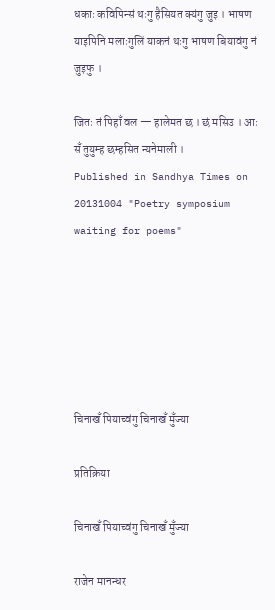धकाः कविपिन्सं थःगु हैसियत क्यंगु जुइ । भाषण याइपिनि मलाःगुलिं याकनं थःगु भाषण बियावंगु नं जुइफु ।

जितः तं पिहाँ वल — हालेमत छ । छं मसिउ । आः सँ तुयुम्ह छम्हसित न्यनेमाली ।
Published in Sandhya Times on 20131004 "Poetry symposium waiting for poems"






चिनाखँ पियाच्वंगु चिनाखँ मुँज्या

प्रतिक्रिया

चिनाखँ पियाच्वंगु चिनाखँ मुँज्या

राजेन मानन्धर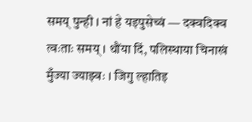समय् पुन्ही । नां हे यइपुसेच्वं — दक्वदिक्व त्वःताः समय् । थौंया दिं, पलिस्थाया चिनाखं मुँज्या ज्याझ्वः । जिगु ल्हातिइ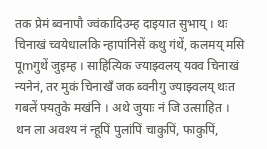तक प्रेमं ब्वनापौ ज्वंकादिउम्ह दाइयात सुभाय् । थः चिनाखं च्वयेधालकि न्हापांनिसें कथु गंथें, कलमय् मसि पूmगुथें जुइम्ह । साहित्यिक ज्याझ्वलय् यक्व चिनाखं न्यनेनं, तर मुकं चिनाखँ जक ब्वनीगु ज्याझ्वलय् थःत गबलें फ्यतुके मखंनि । अथे जुयाः नं जि उत्साहित । थन ला अवश्य नं न्हूपिं पुलांपिं चाकुपिं, फाकुपिं,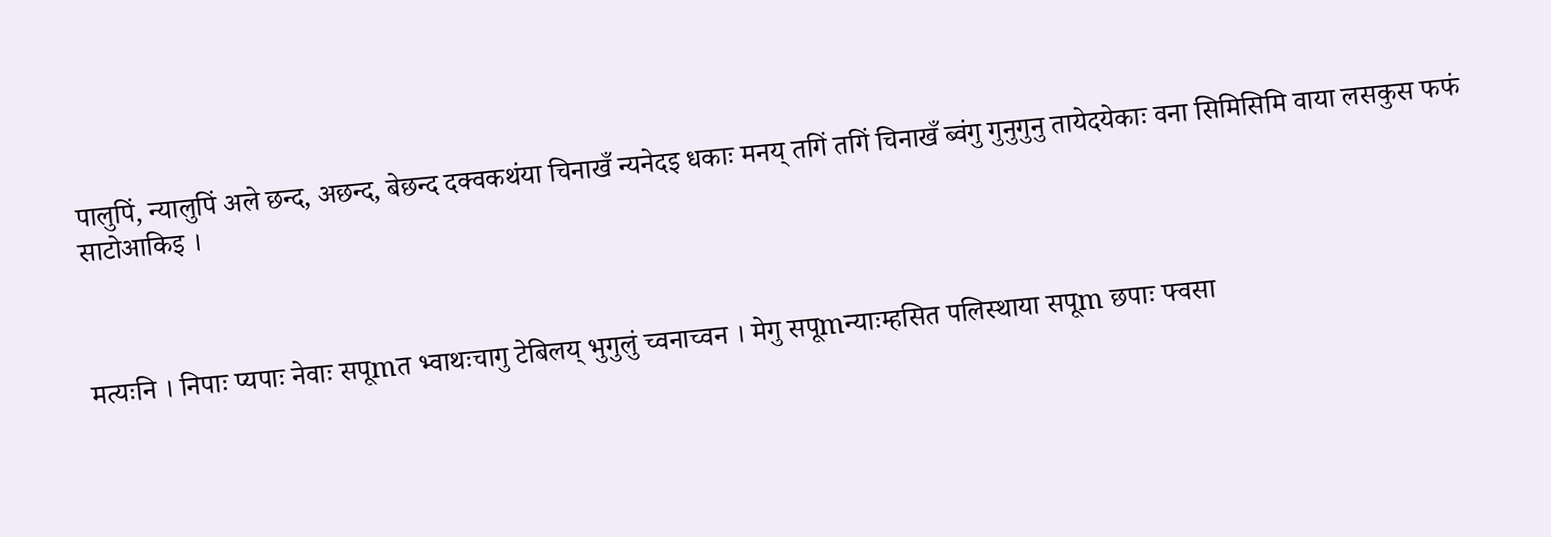पालुपिं, न्यालुपिं अले छन्द, अछन्द, बेछन्द दक्वकथंया चिनाखँ न्यनेदइ धकाः मनय् तगिं तगिं चिनाखँ ब्वंगु गुनुगुनु तायेदयेकाः वना सिमिसिमि वाया लसकुस फफं साटोआकिइ ।



मत्यःनि । निपाः प्यपाः नेवाः सपूmत भ्वाथःचागु टेबिलय् भुगुलुं च्वनाच्वन । मेगु सपूmन्याःम्हसित पलिस्थाया सपूm छपाः फ्वसा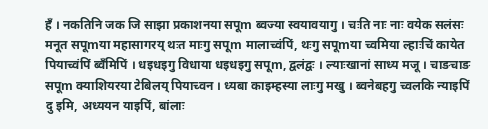हँ । नकतिनि जक जि साझा प्रकाशनया सपूm ब्वज्या स्वयावयागु । चःति नाः नाः वयेक सलंसः मनूत सपूmया महासागरय् थःत माःगु सपूm मालाच्वंपिं, थःगु सपूmया च्वमिया ल्हाःचिं कायेत पियाच्वंपिं ब्वँमिपिं । धइधइगु विधाया धइधइगु सपूm, द्वलंद्वः । ल्याःखानां साध्य मजू । चाङचाङ सपूm क्याशियरया टेबिलय् पियाच्वन । ध्यबा काइम्हस्या लाःगु मखु । ब्वनेबहगु च्वलकि न्याइपिं दु इमि, अध्ययन याइपिं, बांलाः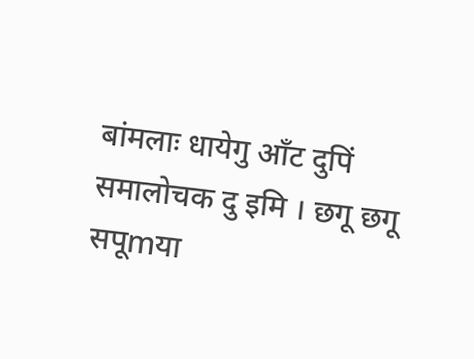बांमलाः धायेगु आँट दुपिं समालोचक दु इमि । छगू छगू सपूmया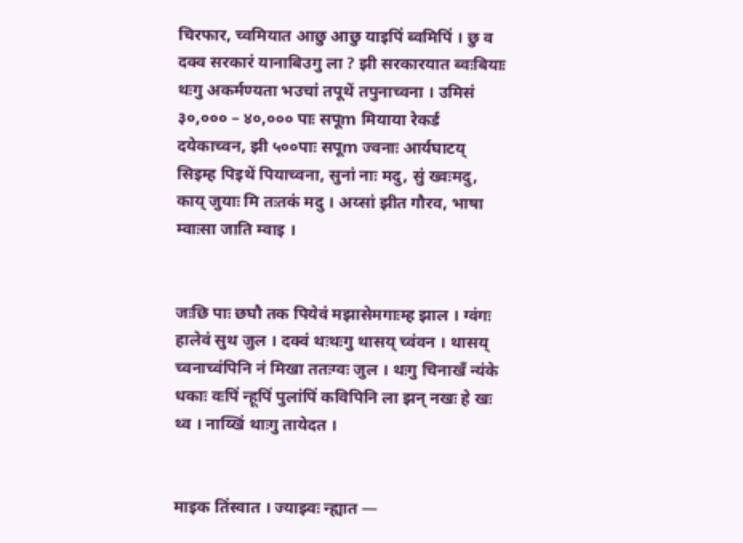चिरफार, च्वमियात आछु आछु याइपिं ब्वमिपिं । छु व दक्व सरकारं यानाबिउगु ला ? झी सरकारयात ब्वःबियाः थःगु अकर्मण्यता भउचां तपूथें तपुनाच्वना । उमिसं ३०,००० – ४०,००० पाः सपूm मियाया रेकर्ड दयेकाच्वन, झी ५००पाः सपूm ज्वनाः आर्यघाटय् सिइम्ह पिइथें पियाच्वना, सुनां नाः मदु, सुं ख्वःमदु, काय् जुयाः मि तःतकं मदु । अय्सां झीत गौरव, भाषा म्वाःसा जाति म्वाइ ।


जःछि पाः छघौ तक पियेवं मझासेमगाःम्ह झाल । ग्वंगः हालेवं सुथ जुल । दक्वं थःथःगु थासय् च्वंवन । थासय् च्वनाच्वंपिनि नं मिखा ततःग्वः जुल । थःगु चिनाखँ न्यंके धकाः वःपिं न्हूपिं पुलांपिं कविपिनि ला झन् नखः हे खः थ्व । नाय्खिं थाःगु तायेदत ।


माइक तिंस्वात । ज्याझ्वः न्ह्यात —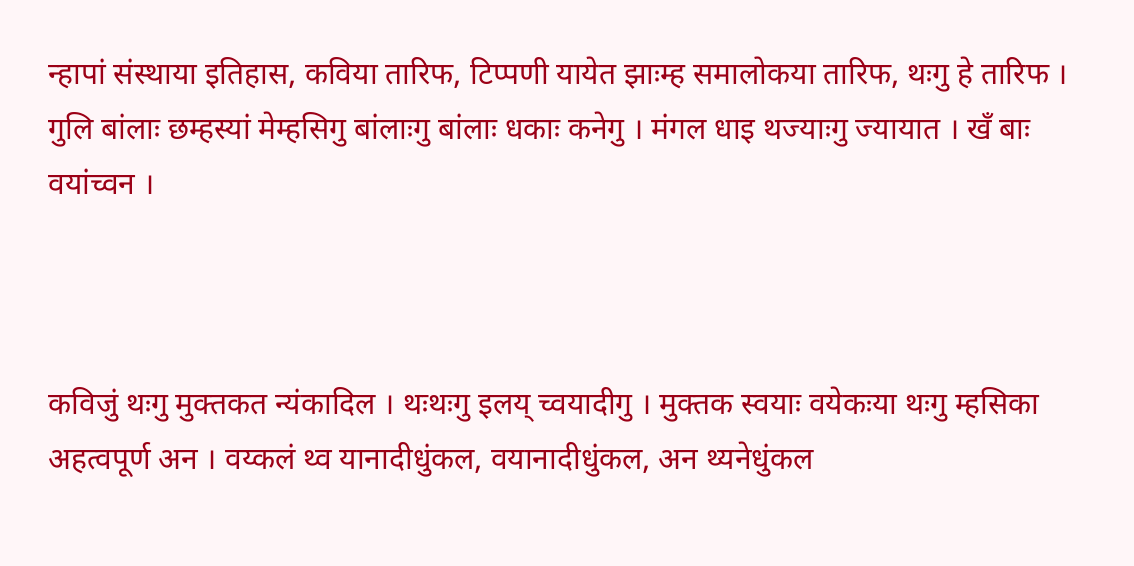न्हापां संस्थाया इतिहास, कविया तारिफ, टिप्पणी यायेत झाःम्ह समालोकया तारिफ, थःगु हे तारिफ । गुलि बांलाः छम्हस्यां मेम्हसिगु बांलाःगु बांलाः धकाः कनेगु । मंगल धाइ थज्याःगु ज्यायात । खँ बाः वयांच्वन ।



कविजुं थःगु मुक्तकत न्यंकादिल । थःथःगु इलय् च्वयादीगु । मुक्तक स्वयाः वयेकःया थःगु म्हसिका अहत्वपूर्ण अन । वय्कलं थ्व यानादीधुंकल, वयानादीधुंकल, अन थ्यनेधुंकल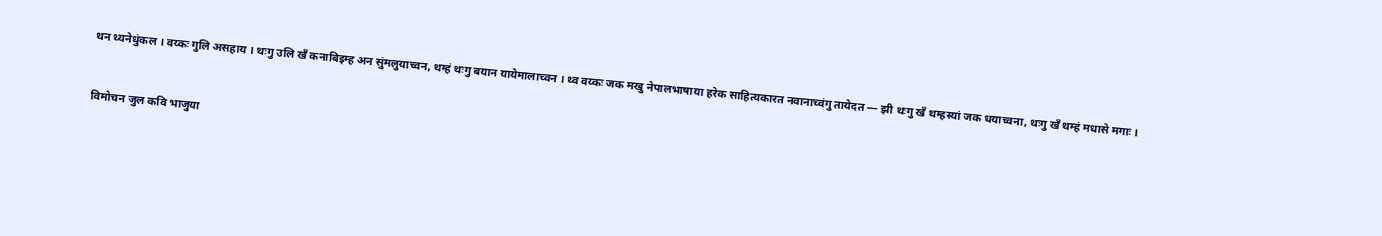थन थ्यनेधुंकल । वय्कः गुलि असहाय । थःगु उलि खँ कनाबिइम्ह अन सुंमलुयाच्वन, थम्हं थःगु बयान यायेमालाच्वन । थ्व वय्कः जक मखु नेपालभाषाया हरेक साहित्यकारत नवानाच्वंगु तायेदत — झी थःगु खँ थम्हस्यां जक धयाच्वना, थःगु खँ थम्हं मधासे मगाः ।


विमोचन जुल कवि भाजुया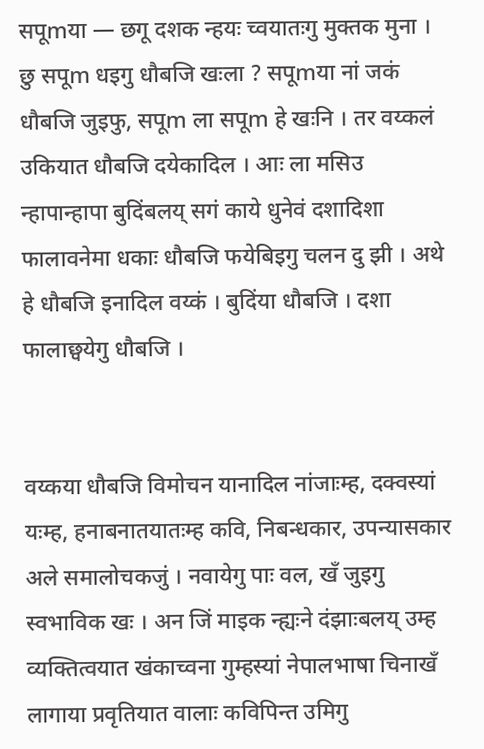सपूmया — छगू दशक न्हयः च्वयातःगु मुक्तक मुना । छु सपूm धइगु धौबजि खःला ? सपूmया नां जकं धौबजि जुइफु, सपूm ला सपूm हे खःनि । तर वय्कलं उकियात धौबजि दयेकादिल । आः ला मसिउ न्हापान्हापा बुदिंबलय् सगं काये धुनेवं दशादिशा फालावनेमा धकाः धौबजि फयेबिइगु चलन दु झी । अथे हे धौबजि इनादिल वय्कं । बुदिंया धौबजि । दशा फालाछ्वयेगु धौबजि ।


वय्कया धौबजि विमोचन यानादिल नांजाःम्ह, दक्वस्यां यःम्ह, हनाबनातयातःम्ह कवि, निबन्धकार, उपन्यासकार अले समालोचकजुं । नवायेगु पाः वल, खँ जुइगु स्वभाविक खः । अन जिं माइक न्ह्यःने दंझाःबलय् उम्ह व्यक्तित्वयात खंकाच्वना गुम्हस्यां नेपालभाषा चिनाखँ लागाया प्रवृतियात वालाः कविपिन्त उमिगु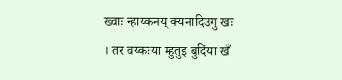ख्वाः न्हाय्कनय् क्यनादिउगु खः । तर वय्कःया म्हुतुइ बुदिंया खँ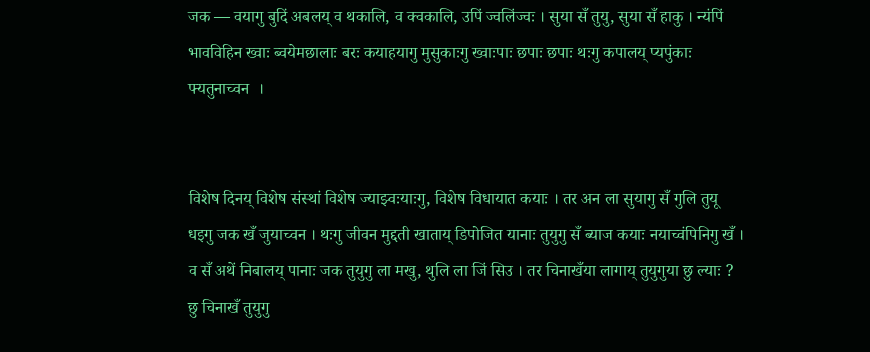जक — वयागु बुदिं अबलय् व थकालि, व क्वकालि, उपिं ज्वलिंज्वः । सुया सँ तुयु, सुया सँ हाकु । न्यंपिं भावविहिन ख्वाः ब्वयेमछालाः बरः कयाहयागु मुसुकाःगु ख्वाःपाः छपाः छपाः थःगु कपालय् प्यपुंकाः फ्यतुनाच्वन  ।


विशेष दिनय् विशेष संस्थां विशेष ज्याझ्वःयाःगु, विशेष विधायात कयाः । तर अन ला सुयागु सँ गुलि तुयू धइगु जक खँ जुयाच्वन । थःगु जीवन मुद्दती खाताय् डिपोजित यानाः तुयुगु सँ ब्याज कयाः नयाच्वंपिनिगु खँ । व सँ अथें निबालय् पानाः जक तुयुगु ला मखु, थुलि ला जिं सिउ । तर चिनाखँया लागाय् तुयुगुया छु ल्याः ? छु चिनाखँ तुयुगु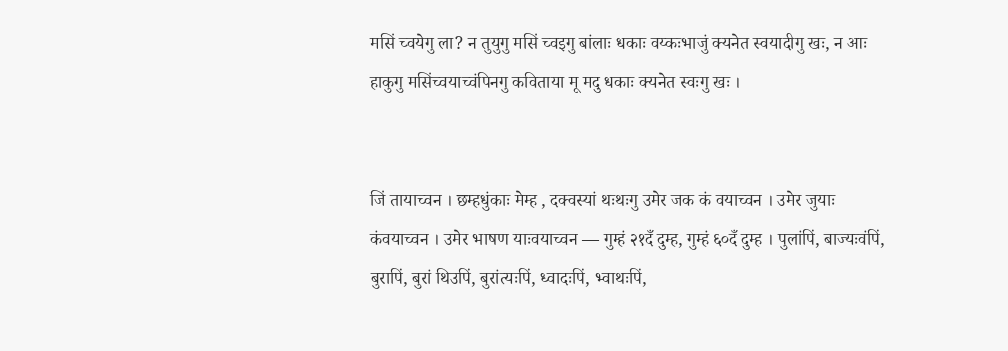मसिं च्वयेगु ला? न तुयुगु मसिं च्वइगु बांलाः धकाः वय्कःभाजुं क्यनेत स्वयादीगु खः, न आः हाकुगु मसिंच्वयाच्वंपिनगु कविताया मू मदु धकाः क्यनेत स्वःगु खः ।


जिं तायाच्वन । छम्हधुंकाः मेम्ह , दक्वस्यां थःथःगु उमेर जक कं वयाच्वन । उमेर जुयाः कंवयाच्वन । उमेर भाषण याःवयाच्वन — गुम्हं २१दँ दुम्ह, गुम्हं ६०दँ दुम्ह । पुलांपिं, बाज्यःवंपिं, बुरापिं, बुरां थिउपिं, बुरांत्यःपिं, ध्वादःपिं, भ्वाथःपिं,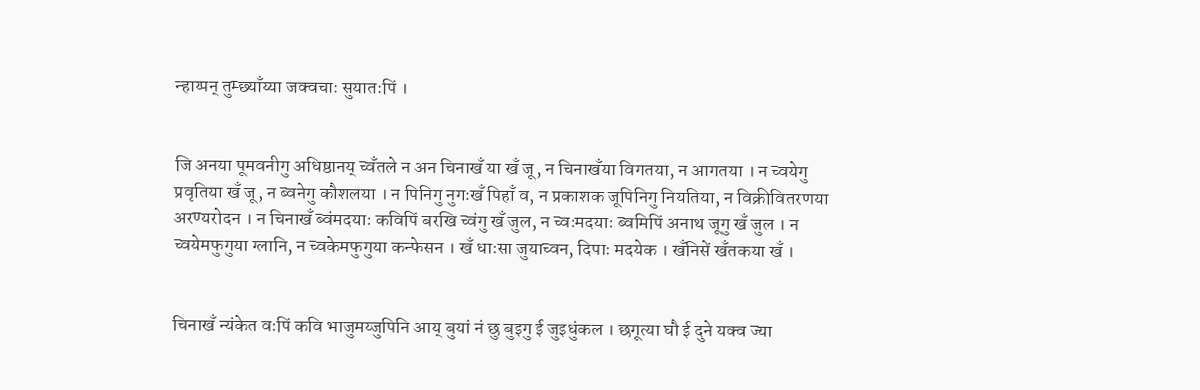न्हाय्पन् तुम्छ्याँय्या जक्वचाः सुयातःपिं ।


जि अनया पूमवनीगु अधिष्ठानय् च्वँतले न अन चिनाखँ या खँ जू, न चिनाखँया विगतया, न आगतया । न च्वयेगु प्रवृतिया खँ जू, न ब्वनेगु कौशलया । न पिनिगु नुगःखँ पिहाँ व, न प्रकाशक जूपिनिगु नियतिया, न विक्रीवितरणया अरण्यरोदन । न चिनाखँ ब्वंमदयाः कविपिं बरखि च्वंगु खँ जुल, न च्वःमदयाः ब्वमिपिं अनाथ जूगु खँ जुल । न च्वयेमफुगुया ग्लानि, न च्वकेमफुगुया कन्फेसन । खँ धाःसा जुयाच्वन, दिपाः मदयेक । खँनिसें खँतकया खँ ।


चिनाखँ न्यंकेत वःपिं कवि भाजुमय्जुपिनि आय् बुयां नं छु बुइगु ई जुइधुंकल । छगूत्या घौ ई दुने यक्व ज्या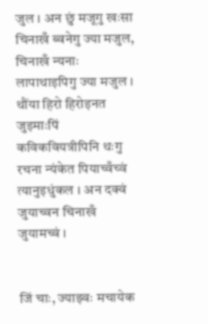जुल । अन छुं मजूगु खःसा चिनाखँ ब्वनेगु ज्या मजुल, चिनाखँ न्यनाः लापाथाइपिगु ज्या मजुल । थौंया हिरो हिरोइनत जुइमाःपिं कविकवियत्रीपिनि थःगु रचना न्यंकेत पियाच्वँच्वं त्यानुइधुंकल । अन दक्वं जुयाच्वन चिनाखँ जुयामच्वं ।


जिं चाः, ज्याझ्वः मचायेक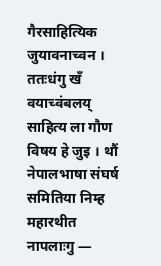गैरसाहित्यिक जुयावनाच्वन । ततःधंगु खँ वयाच्वंबलय् साहित्य ला गौण विषय हे जुइ । थौं नेपालभाषा संघर्ष समितिया निम्ह महारथीत नापलाःगु —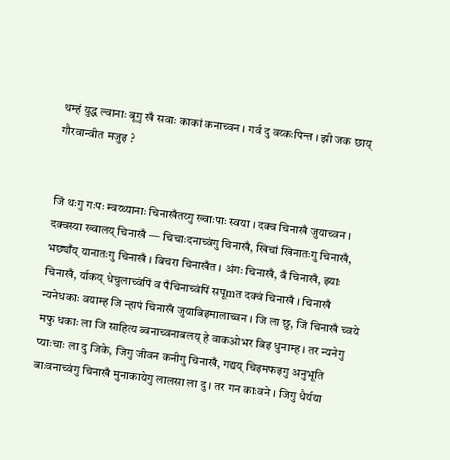थम्हं युद्ध ल्वानाः बूगु खँ सवाः काकां कनाच्वन । गर्व दु वय्कःपिन्त । झी जक छाय् गौरवान्वीत मजुइ ?


जिं थःगु गःपः म्वय्थ्यानाः चिनाखँतय्गु ख्वाःपाः स्वया । दक्व चिनाखँ जुयाच्वन । दक्वस्या ख्वालय् चिनाखँ — चिचाःदनाच्वंगु चिनाखँ, खिचां खिनातःगु चिनाखँ, भछ्याँय् यानातःगु चिनाखँ । बिचरा चिनाखँत । अंगः चिनाखँ, बँ चिनाखँ, झ्याः चिनाखँ, र्याकय् धेचुलाच्वंपिं व पँचिनाच्वंपिं सपूmत दक्वं चिनाखँ । चिनाखँ न्यनेधकाः वयाम्ह जि न्हापं चिनाखँ जुयाबिइमालाच्वन । जि ला छु, जिं चिनाखँ च्वये मफु धकाः ला जि साहित्य ब्वनाच्वनाबलय् हे वाकओभर बिइ धुनाम्ह । तर न्यनेगु प्याःचाः ला दु जिके, जिगु जीवन कनीगु चिनाखँ, गद्यय् चिइमफइगु अनुभूति बाःवनाच्वंगु चिनाखँ मुनाकायेगु लालसा ला दु । तर गन काःवने । जिगु धैर्यया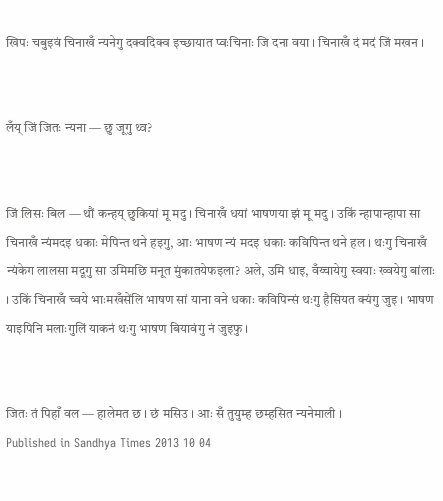खिपः चबुइवं चिनाखँ न्यनेगु दक्वदिक्व इच्छायात प्वःचिनाः जि दना वया । चिनाखँ दं मदं जिं मखन ।


लँय् जिं जितः न्यना — छु जूगु थ्व?


जिं लिसः बिल — थौं कन्हय् छुकियां मू मदु । चिनाखँ धयां भाषणया झं मू मदु । उकिं न्हापान्हापा सा चिनाखँ न्यंमदइ धकाः मेपिन्त थने हइगु, आः भाषण न्यं मदइ धकाः कविपिन्त थने हल । थःगु चिनाखँ न्यंकेग लालसा मदूगु सा उमिमछि मनूत मुंकातयेफइला? अले, उमि धाइ, वँय्चायेगु स्वयाः ख्वयेगु बांलाः । उकिं चिनाखँ च्वये भाःमखँसेंलि भाषण सां याना वने धकाः कविपिन्सं थःगु हैसियत क्यंगु जुइ । भाषण याइपिनि मलाःगुलिं याकनं थःगु भाषण बियावंगु नं जुइफु ।


जितः तं पिहाँ वल — हालेमत छ । छं मसिउ । आः सँ तुयुम्ह छम्हसित न्यनेमाली ।
Published in Sandhya Times 2013 10 04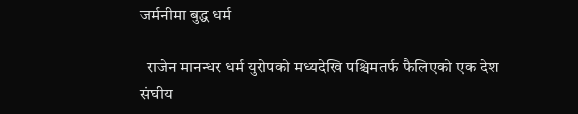जर्मनीमा बुद्ध धर्म

  राजेन मानन्धर धर्म युरोपको मध्यदेखि पश्चिमतर्फ फैलिएको एक देश संघीय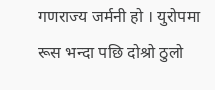गणराज्य जर्मनी हो । युरोपमा रूस भन्दा पछि दोश्रो ठुलो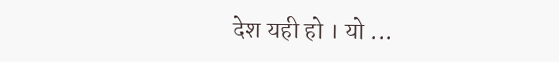देश यही हो । यो ...